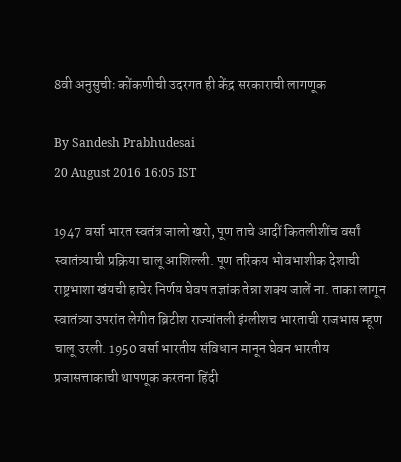8वी अनुसुचीः कोंकणीची उदरगत ही केंद्र सरकाराची लागणूक

By Sandesh Prabhudesai
20 August 2016 16:05 IST

1947 वर्सा भारत स्वतंत्र जालो खरो, पूण ताचे आदीं कितलीशींच वर्सां स्वातंत्र्याची प्रक्रिया चालू आशिल्ली. पूण तरिकय भोवभाशीक देशाची राष्ट्रभाशा खंयची हाचेर निर्णय घेवप तज्ञांक तेन्ना शक्य जालें ना. ताका लागून स्वातंत्र्या उपरांत लेगीत ब्रिटीश राज्यांतली इंग्लीशच भारताची राजभास म्हूण चालू उरली. 1950 वर्सा भारतीय संविधान मानून घेवन भारतीय प्रजासत्ताकाची थापणूक करतना हिंदी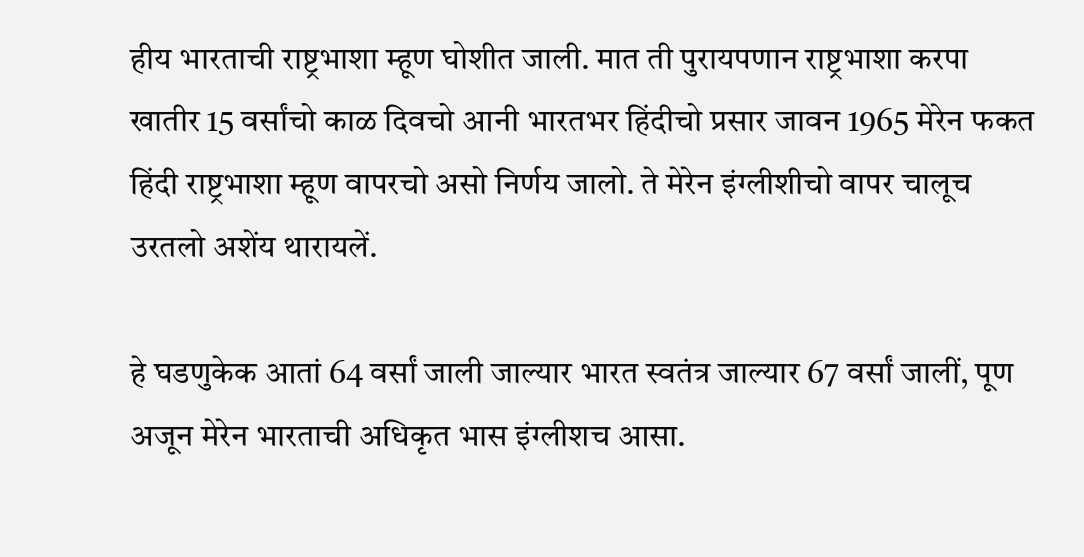हीय भारताची राष्ट्रभाशा म्हूण घोशीत जाली. मात ती पुरायपणान राष्ट्रभाशा करपा खातीर 15 वर्सांचो काळ दिवचो आनी भारतभर हिंदीचो प्रसार जावन 1965 मेरेन फकत हिंदी राष्ट्रभाशा म्हूण वापरचो असो निर्णय जालो. ते मेरेन इंग्लीशीचो वापर चालूच उरतलो अशेंय थारायलें.

हे घडणुकेक आतां 64 वर्सां जाली जाल्यार भारत स्वतंत्र जाल्यार 67 वर्सां जालीं, पूण अजून मेरेन भारताची अधिकृत भास इंग्लीशच आसा.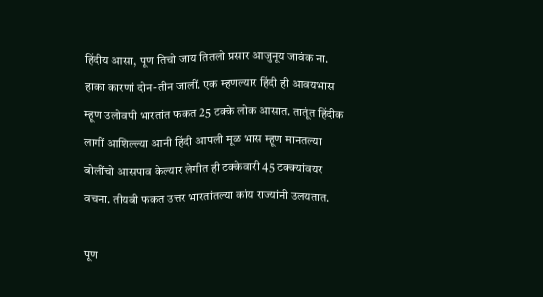हिंदीय आसा, पूण तिचो जाय तितलो प्रसार आजुनूय जावंक ना. हाका कारणां दोन-तीन जालीं. एक म्हणल्यार हिंदी ही आवयभास म्हूण उलोवपी भारतांत फकत 25 टक्के लोक आसात. तातूंत हिंदीक लागीं आशिल्ल्या आनी हिंदी आपली मूळ भास म्हूण मानतल्या बोलींचो आसपाव केल्यार लेगीत ही टक्केवारी 45 टक्क्यांवयर वचना. तीयबी फकत उत्तर भारतांतल्या कांय राज्यांनी उलयतात.

पूण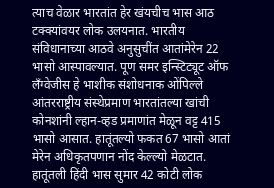त्याच वेळार भारतांत हेर खंयचीच भास आठ टक्क्यांवयर लोक उलयनात. भारतीय संविधानाच्या आठवे अनुसुचींत आतांमेरेन 22 भासो आस्पावल्यात. पूण समर इन्स्टिट्यूट ऑफ लँग्वेजीस हे भाशीक संशोधनाक ओंपिल्ले आंतरराष्ट्रीय संस्थेप्रमाण भारतांतल्या खांची कोनशांनी ल्हान-व्हड प्रमाणांत मेळून वट्ट 415 भासो आसात. हातूंतल्यो फकत 67 भासो आतां मेरेन अधिकृतपणान नोंद केल्ल्यो मेळटात. हातूंतली हिंदी भास सुमार 42 कोटी लोक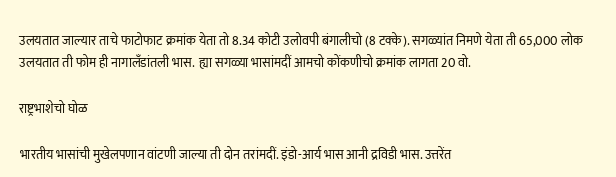उलयतात जाल्यार ताचे फाटोफाट क्रमांक येता तो 8.34 कोटी उलोवपी बंगालीचो (8 टक्के). सगळ्यांत निमणे येता ती 65,000 लोक उलयतात ती फोम ही नागालँडांतली भास.  ह्या सगळ्या भासांमदीं आमचो कोंकणीचो क्रमांक लागता 20 वो.

राष्ट्रभाशेचो घोळ

भारतीय भासांची मुखेलपणान वांटणी जाल्या ती दोन तरांमदीं. इंडो-आर्य भास आनी द्रविडी भास. उत्तरेंत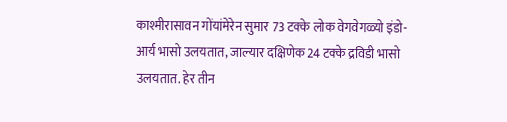काश्मीरासावन गोंयांमेरेन सुमार 73 टक्के लोक वेगवेगळ्यो इंडो-आर्य भासो उलयतात, जाल्यार दक्षिणेक 24 टक्के द्रविडी भासो उलयतात. हेर तीन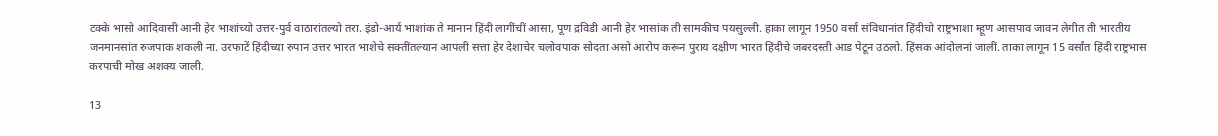टक्के भासो आदिवासी आनी हेर भाशांच्यो उत्तर-पुर्व वाठारांतल्यो तरा. इंडो-आर्य भाशांक ते मानान हिंदी लागींचीं आसा, पूण द्रविडी आनी हेर भासांक ती सामकीच पयसुल्ली. हाका लागून 1950 वर्सा संविधानांत हिंदीचो राष्ट्रभाशा म्हूण आसपाव जावन लेगीत ती भारतीय जनमानसांत रुजपाक शकली ना. उरफाटें हिंदीच्या रुपान उत्तर भारत भाशेचे सक्तींतल्यान आपली सत्ता हेर देशाचेर चलोवपाक सोदता असो आरोप करून पुराय दक्षीण भारत हिंदीचे जबरदस्ती आड पेटून उठलो. हिंसक आंदोलनां जालीं. ताका लागून 15 वर्सांत हिंदी राष्ट्रभास करपाची मोख अशक्य जाली.

13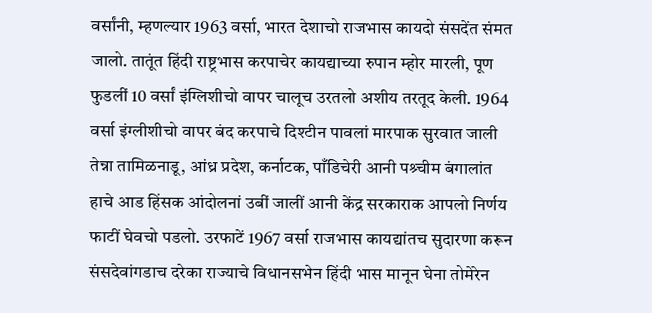वर्सांनी, म्हणल्यार 1963 वर्सा, भारत देशाचो राजभास कायदो संसदेंत संमत जालो. तातूंत हिंदी राष्ट्रभास करपाचेर कायद्याच्या रुपान म्होर मारली, पूण फुडलीं 10 वर्सां इंग्लिशीचो वापर चालूच उरतलो अशीय तरतूद केली. 1964 वर्सा इंग्लीशीचो वापर बंद करपाचे दिश्टीन पावलां मारपाक सुरवात जाली तेन्ना तामिळनाडू, आंध्र प्रदेश, कर्नाटक, पाँडिचेरी आनी पश्र्चीम बंगालांत हाचे आड हिंसक आंदोलनां उबीं जालीं आनी केंद्र सरकाराक आपलो निर्णय फाटीं घेवचो पडलो. उरफाटें 1967 वर्सा राजभास कायद्यांतच सुदारणा करून संसदेवांगडाच दरेका राज्याचे विधानसभेन हिंदी भास मानून घेना तोमेरेन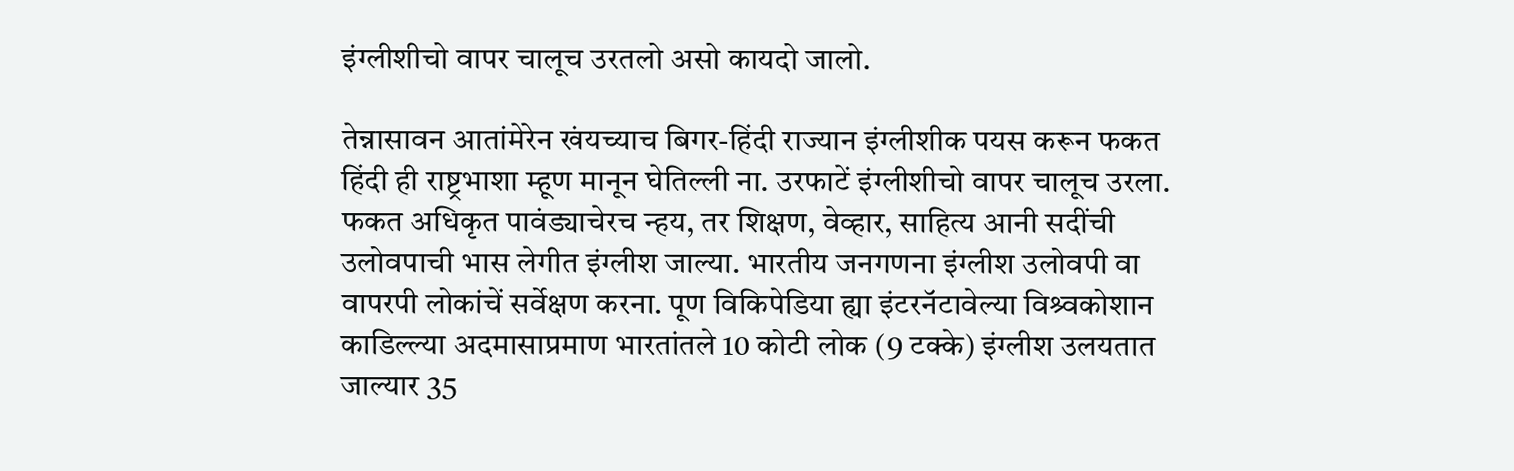इंग्लीशीचो वापर चालूच उरतलो असो कायदो जालो.

तेन्नासावन आतांमेरेन खंयच्याच बिगर-हिंदी राज्यान इंग्लीशीक पयस करून फकत हिंदी ही राष्ट्रभाशा म्हूण मानून घेतिल्ली ना. उरफाटें इंग्लीशीचो वापर चालूच उरला. फकत अधिकृत पावंड्याचेरच न्हय, तर शिक्षण, वेव्हार, साहित्य आनी सदींची उलोवपाची भास लेगीत इंग्लीश जाल्या. भारतीय जनगणना इंग्लीश उलोवपी वा वापरपी लोकांचें सर्वेक्षण करना. पूण विकिपेडिया ह्या इंटरनॅटावेल्या विश्र्वकोशान काडिल्ल्या अदमासाप्रमाण भारतांतले 10 कोटी लोक (9 टक्के) इंग्लीश उलयतात जाल्यार 35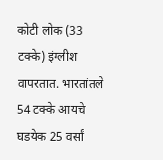कोटी लोक (33 टक्के) इंग्लीश वापरतात. भारतांतले 54 टक्के आयचे घडयेक 25 वर्सां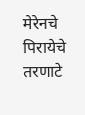मेरेनचे पिरायेचे तरणाटे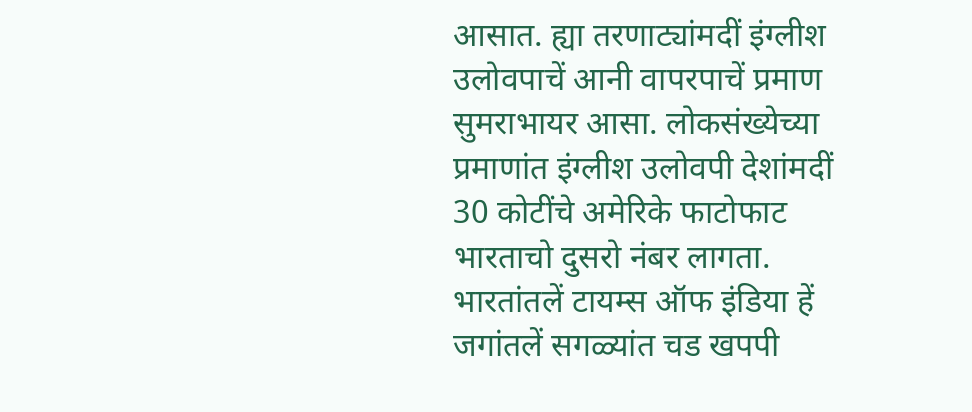आसात. ह्या तरणाट्यांमदीं इंग्लीश उलोवपाचें आनी वापरपाचें प्रमाण सुमराभायर आसा. लोकसंख्येच्या प्रमाणांत इंग्लीश उलोवपी देशांमदीं 30 कोटींचे अमेरिके फाटोफाट भारताचो दुसरो नंबर लागता. भारतांतलें टायम्स ऑफ इंडिया हें जगांतलें सगळ्यांत चड खपपी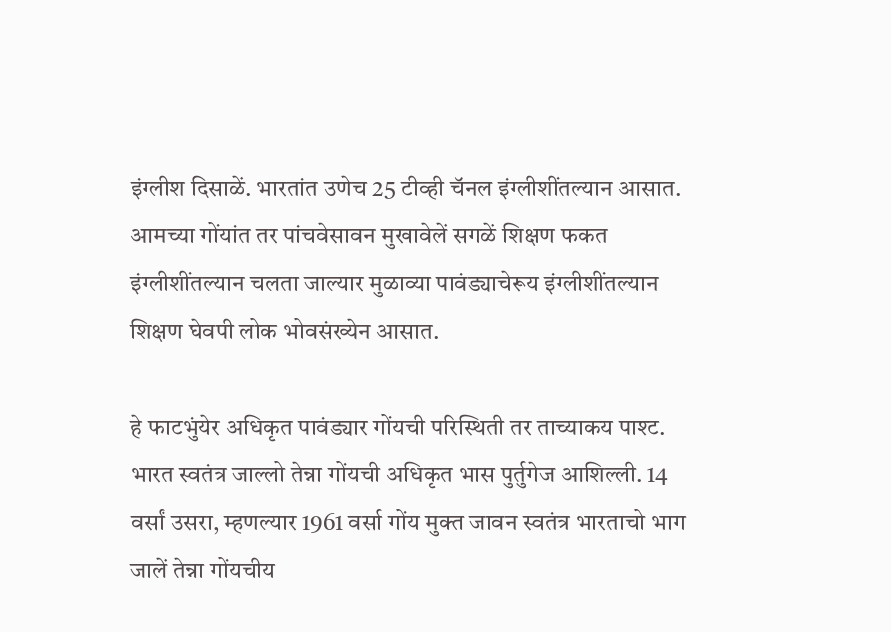इंग्लीश दिसाळें. भारतांत उणेच 25 टीव्ही चॅनल इंग्लीशींतल्यान आसात. आमच्या गोंयांत तर पांचवेसावन मुखावेलें सगळें शिक्षण फकत इंग्लीशींतल्यान चलता जाल्यार मुळाव्या पावंड्याचेरूय इंग्लीशींतल्यान शिक्षण घेवपी लोक भोवसंख्येन आसात.

हे फाटभुंयेर अधिकृत पावंड्यार गोंयची परिस्थिती तर ताच्याकय पाश्ट.  भारत स्वतंत्र जाल्लो तेन्ना गोंयची अधिकृत भास पुर्तुगेज आशिल्ली. 14 वर्सां उसरा, म्हणल्यार 1961 वर्सा गोंय मुक्त जावन स्वतंत्र भारताचो भाग जालें तेन्ना गोंयचीय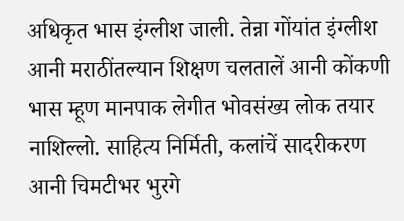अधिकृत भास इंग्लीश जाली. तेन्ना गोंयांत इंग्लीश आनी मराठींतल्यान शिक्षण चलतालें आनी कोंकणी भास म्हूण मानपाक लेगीत भोवसंख्य लोक तयार नाशिल्लो. साहित्य निर्मिती, कलांचें सादरीकरण आनी चिमटीभर भुरगे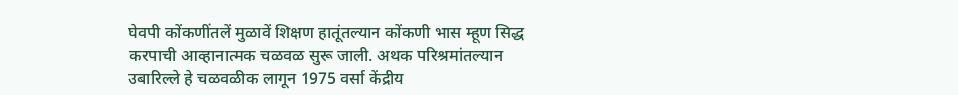घेवपी कोंकणींतलें मुळावें शिक्षण हातूंतल्यान कोंकणी भास म्हूण सिद्ध करपाची आव्हानात्मक चळवळ सुरू जाली. अथक परिश्रमांतल्यान उबारिल्ले हे चळवळीक लागून 1975 वर्सा केंद्रीय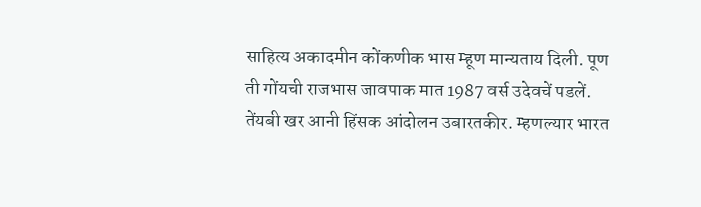साहित्य अकादमीन कोंकणीक भास म्हूण मान्यताय दिली. पूण ती गोंयची राजभास जावपाक मात 1987 वर्स उदेवचें पडलें. तेंयबी खर आनी हिंसक आंदोलन उबारतकीर. म्हणल्यार भारत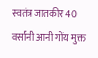स्वतंत्र जातकीर 40 वर्सांनी आनी गोंय मुक्त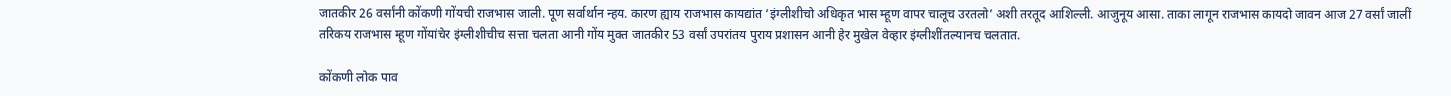जातकीर 26 वर्सांनी कोंकणी गोंयची राजभास जाली. पूण सर्वार्थान न्हय. कारण ह्याय राजभास कायद्यांत ‘इंग्लीशीचो अधिकृत भास म्हूण वापर चालूच उरतलो’ अशी तरतूद आशिल्ली. आजुनूय आसा. ताका लागून राजभास कायदो जावन आज 27 वर्सां जालीं तरिकय राजभास म्हूण गोंयांचेर इंग्लीशीचीच सत्ता चलता आनी गोंय मुक्त जातकीर 53 वर्सां उपरांतय पुराय प्रशासन आनी हेर मुखेल वेव्हार इंग्लीशींतल्यानच चलतात.

कोंकणी लोक पाव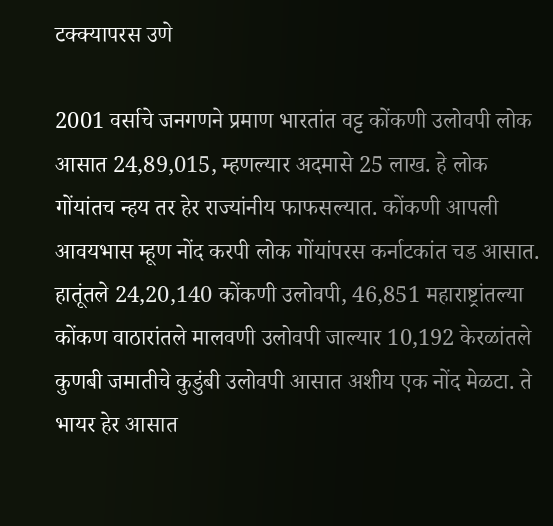टक्क्यापरस उणे

2001 वर्साचे जनगणने प्रमाण भारतांत वट्ट कोंकणी उलोवपी लोक आसात 24,89,015, म्हणल्यार अदमासे 25 लाख. हे लोक गोंयांतच न्हय तर हेर राज्यांनीय फाफसल्यात. कोंकणी आपली आवयभास म्हूण नोंद करपी लोक गोंयांपरस कर्नाटकांत चड आसात. हातूंतले 24,20,140 कोंकणी उलोवपी, 46,851 महाराष्ट्रांतल्या कोंकण वाठारांतले मालवणी उलोवपी जाल्यार 10,192 केरळांतले कुणबी जमातीचे कुडुंबी उलोवपी आसात अशीय एक नोंद मेळटा. ते भायर हेर आसात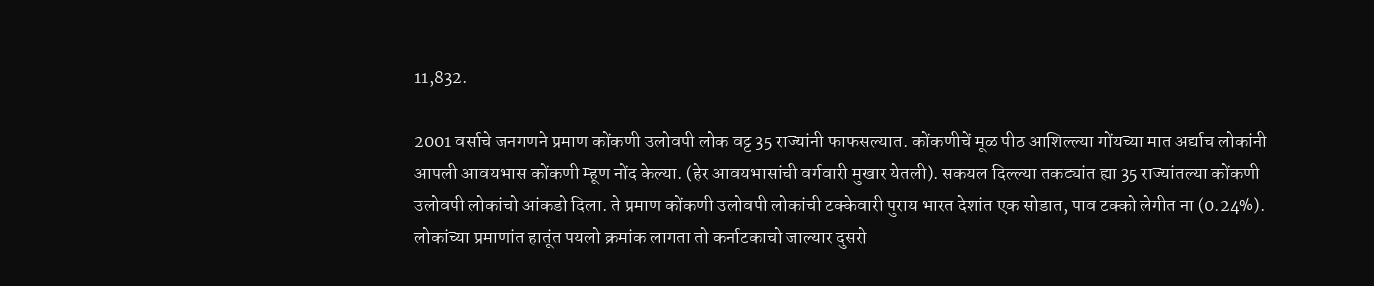11,832.

2001 वर्साचे जनगणने प्रमाण कोंकणी उलोवपी लोक वट्ट 35 राज्यांनी फाफसल्यात. कोंकणीचें मूळ पीठ आशिल्ल्या गोंयच्या मात अर्द्याच लोकांनी आपली आवयभास कोंकणी म्हूण नोंद केल्या. (हेर आवयभासांची वर्गवारी मुखार येतली). सकयल दिल्ल्या तकट्यांत ह्या 35 राज्यांतल्या कोंकणी उलोवपी लोकांचो आंकडो दिला. ते प्रमाण कोंकणी उलोवपी लोकांची टक्केवारी पुराय भारत देशांत एक सोडात, पाव टक्को लेगीत ना (0.24%). लोकांच्या प्रमाणांत हातूंत पयलो क्रमांक लागता तो कर्नाटकाचो जाल्यार दुसरो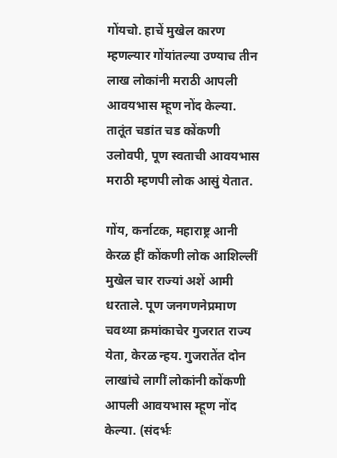गोंयचो. हाचें मुखेल कारण म्हणल्यार गोंयांतल्या उण्याच तीन लाख लोकांनी मराठी आपली आवयभास म्हूण नोंद केल्या. तातूंत चडांत चड कोंकणी उलोवपी, पूण स्वताची आवयभास मराठी म्हणपी लोक आसुं येतात.

गोंय, कर्नाटक, महाराष्ट्र आनी केरळ हीं कोंकणी लोक आशिल्लीं मुखेल चार राज्यां अशें आमी धरताले. पूण जनगणनेप्रमाण चवथ्या क्रमांकाचेर गुजरात राज्य येता, केरळ न्हय. गुजरातेंत दोन लाखांचे लागीं लोकांनी कोंकणी आपली आवयभास म्हूण नोंद केल्या. (संदर्भः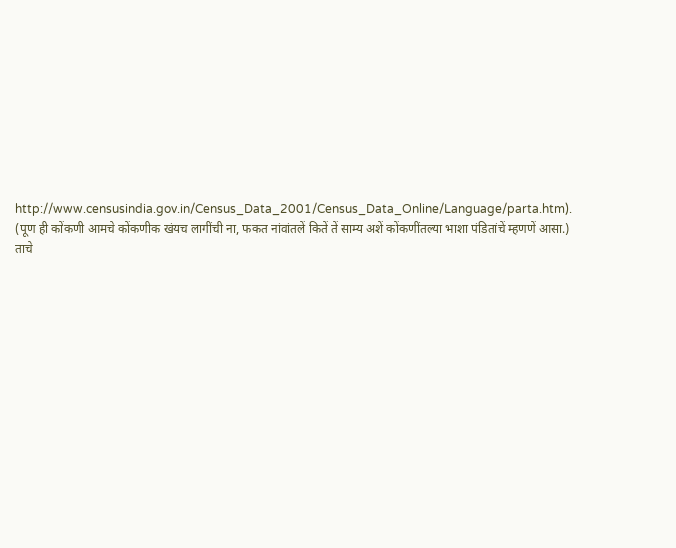http://www.censusindia.gov.in/Census_Data_2001/Census_Data_Online/Language/parta.htm). (पूण ही कोंकणी आमचे कोंकणीक खंयच लागींची ना, फकत नांवांतलें कितें तें साम्य अशें कोंकणींतल्या भाशा पंडितांचें म्हणणें आसा.) ताचे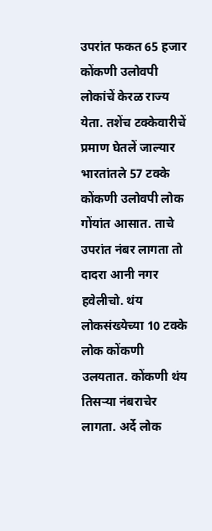उपरांत फकत 65 हजार कोंकणी उलोवपी लोकांचें केरळ राज्य येता. तशेंच टक्केवारीचें प्रमाण घेतलें जाल्यार भारतांतले 57 टक्के कोंकणी उलोवपी लोक गोंयांत आसात. ताचे उपरांत नंबर लागता तो दादरा आनी नगर हवेलीचो. थंय लोकसंख्येच्या 10 टक्के लोक कोंकणी उलयतात. कोंकणी थंय तिसऱ्या नंबराचेर लागता. अर्दे लोक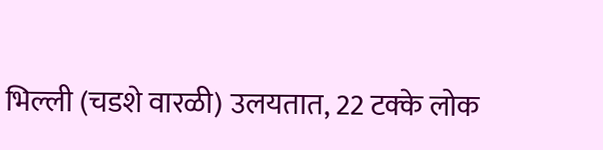भिल्ली (चडशे वारळी) उलयतात, 22 टक्के लोक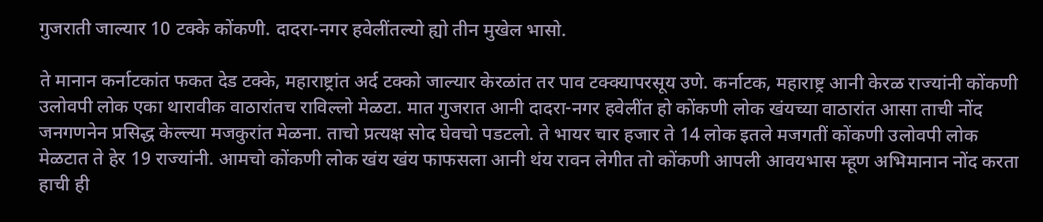गुजराती जाल्यार 10 टक्के कोंकणी. दादरा-नगर हवेलींतल्यो ह्यो तीन मुखेल भासो.

ते मानान कर्नाटकांत फकत देड टक्के, महाराष्ट्रांत अर्द टक्को जाल्यार केरळांत तर पाव टक्क्यापरसूय उणे. कर्नाटक, महाराष्ट्र आनी केरळ राज्यांनी कोंकणी उलोवपी लोक एका थारावीक वाठारांतच राविल्लो मेळटा. मात गुजरात आनी दादरा-नगर हवेलींत हो कोंकणी लोक खंयच्या वाठारांत आसा ताची नोंद जनगणनेन प्रसिद्ध केल्ल्या मजकुरांत मेळना. ताचो प्रत्यक्ष सोद घेवचो पडटलो. ते भायर चार हजार ते 14 लोक इतले मजगतीं कोंकणी उलोवपी लोक मेळटात ते हेर 19 राज्यांनी. आमचो कोंकणी लोक खंय खंय फाफसला आनी थंय रावन लेगीत तो कोंकणी आपली आवयभास म्हूण अभिमानान नोंद करता हाची ही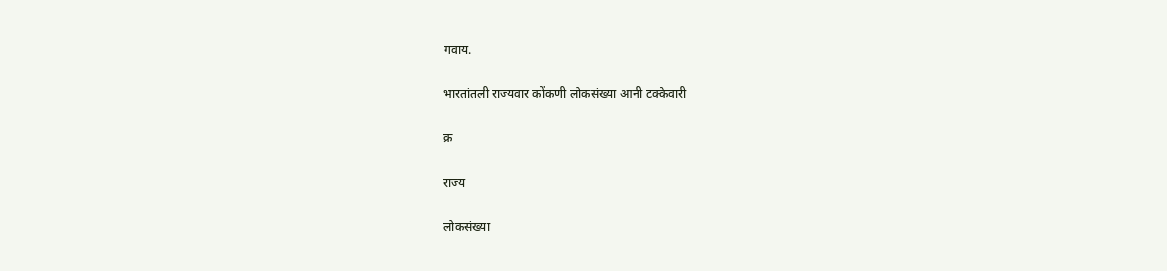गवाय.

भारतांतली राज्यवार कोंकणी लोकसंख्या आनी टक्केवारी

क्र

राज्य

लोकसंख्या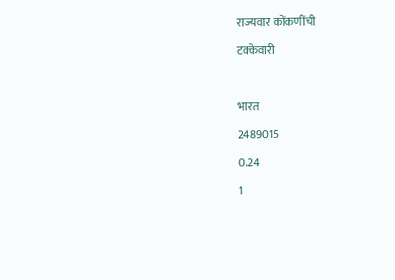राज्यवार कोंकणींची

टक्केवारी



भारत

2489015

0.24

1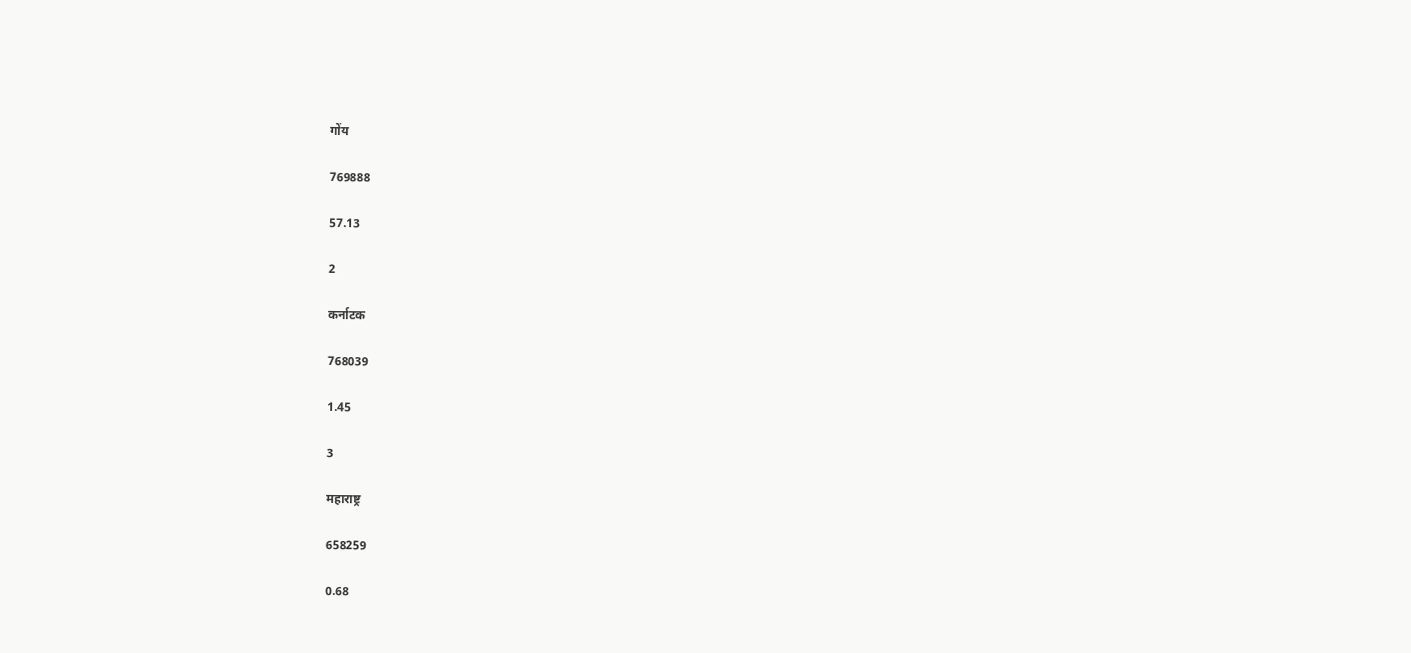गोंय

769888

57.13

2

कर्नाटक

768039

1.45

3

महाराष्ट्र

658259

0.68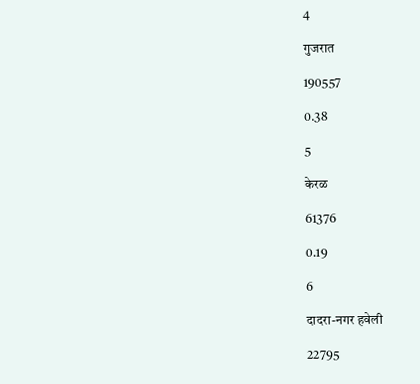4

गुजरात

190557

0.38

5

केरळ

61376

0.19

6

दादरा-नगर हवेली

22795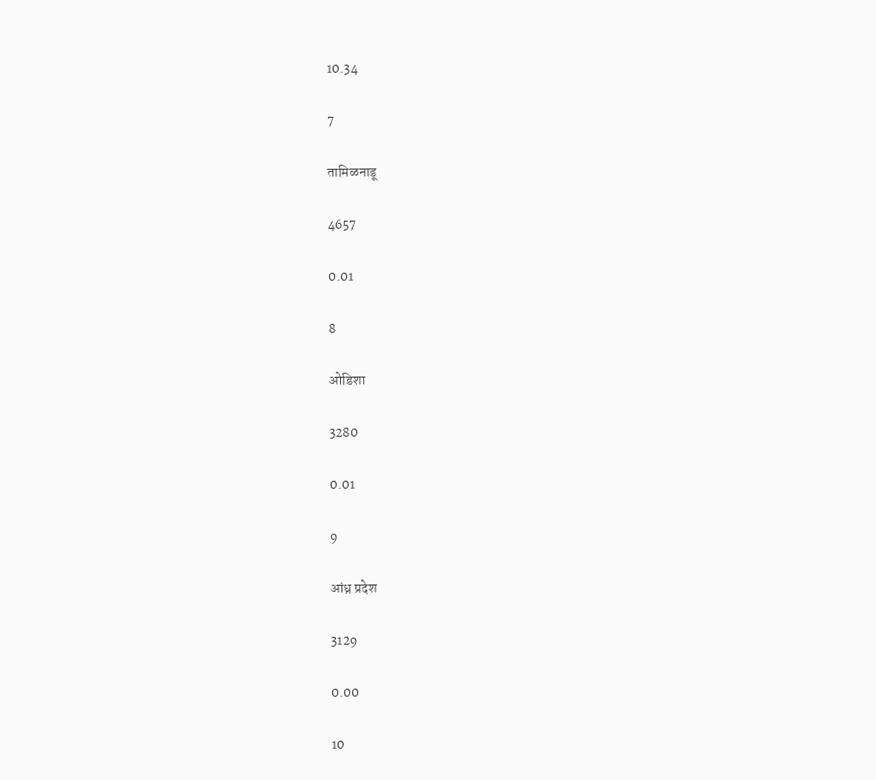10.34

7

तामिळनाडू

4657

0.01

8

ओडिशा

3280

0.01

9

आंध्र प्रदेश

3129

0.00

10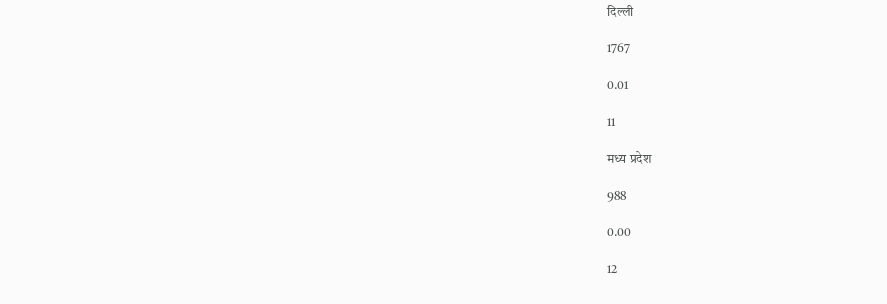दिल्ली

1767

0.01

11

मध्य प्रदेश

988

0.00

12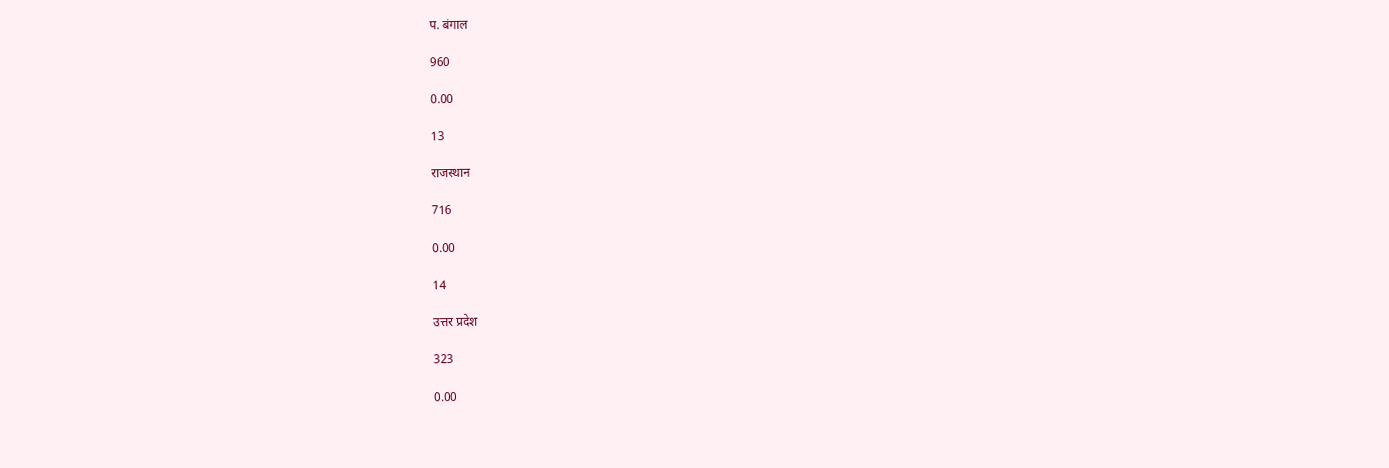प. बंगाल

960

0.00

13

राजस्थान

716

0.00

14

उत्तर प्रदेश

323

0.00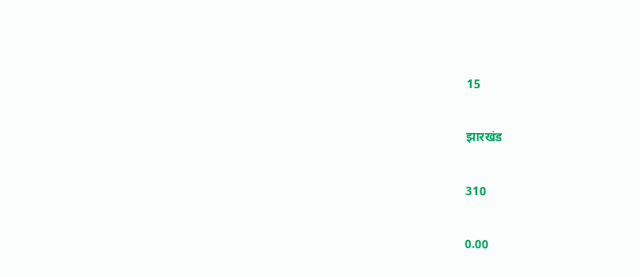15

झारखंड

310

0.00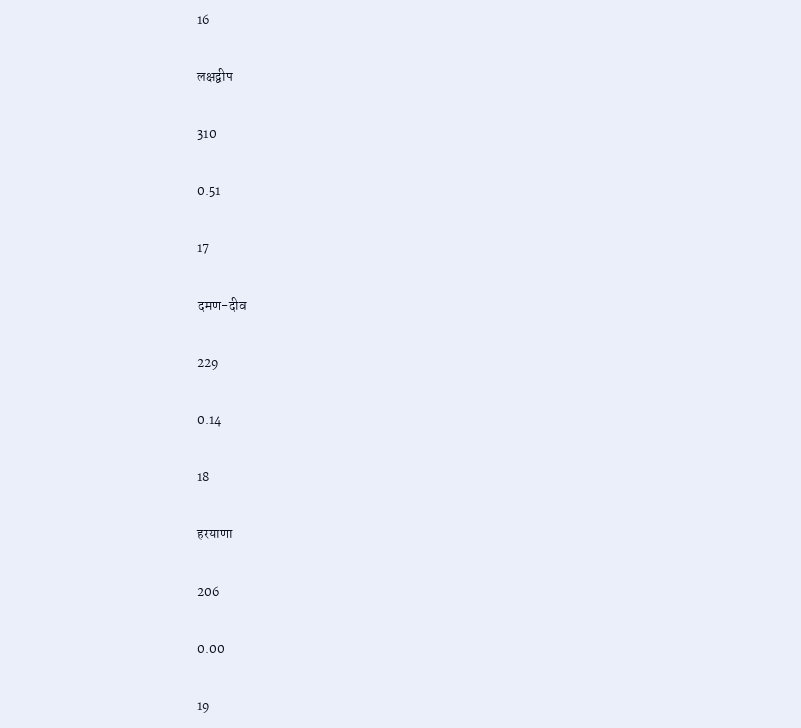16

लक्षद्वीप

310

0.51

17

दमण-दीव

229

0.14

18

हरयाणा

206

0.00

19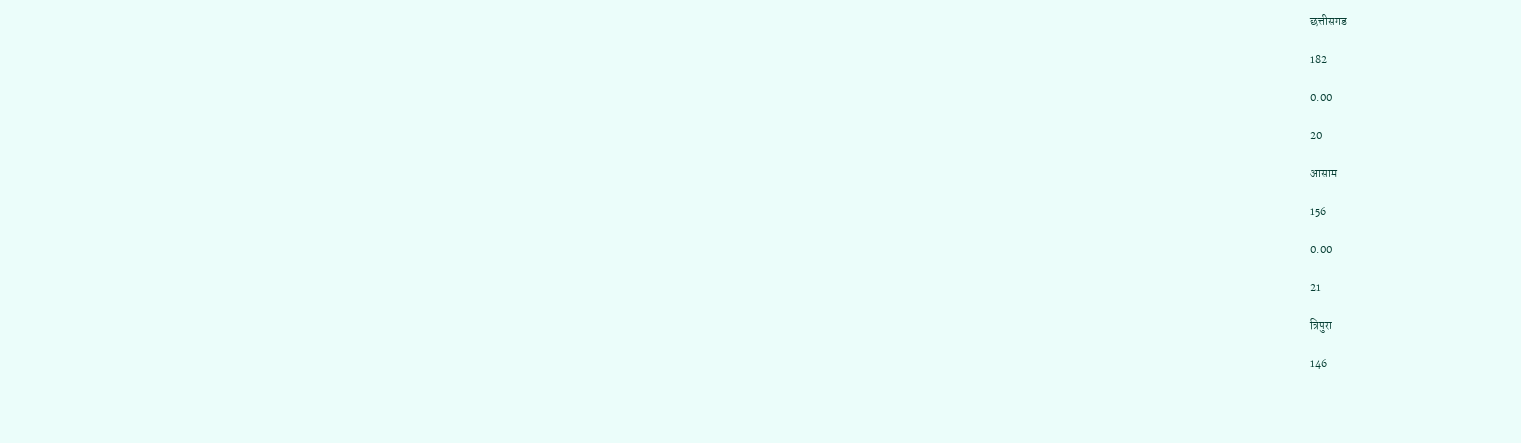छत्तीसगड

182

0.00

20

आसाम

156

0.00

21

त्रिपुरा

146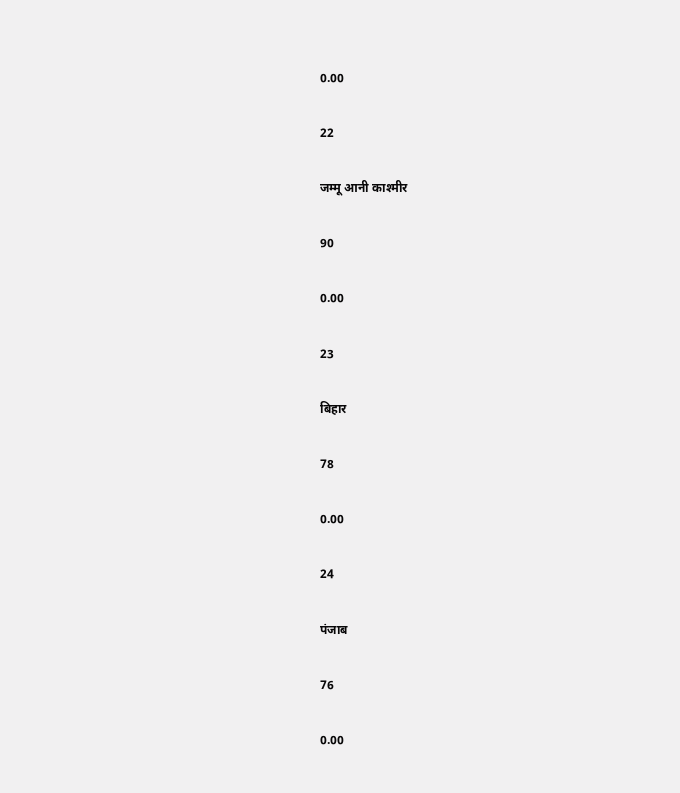0.00

22

जम्मू आनी काश्मीर

90

0.00

23

बिहार

78

0.00

24

पंजाब

76

0.00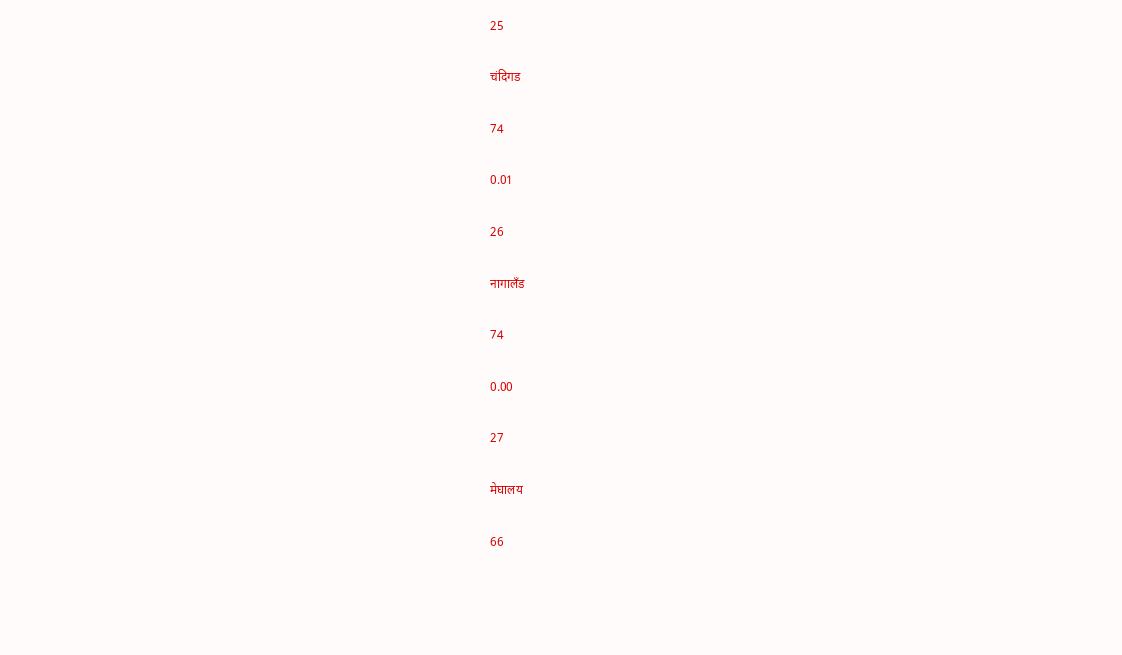25

चंदिगड

74

0.01

26

नागालँड

74

0.00

27

मेघालय

66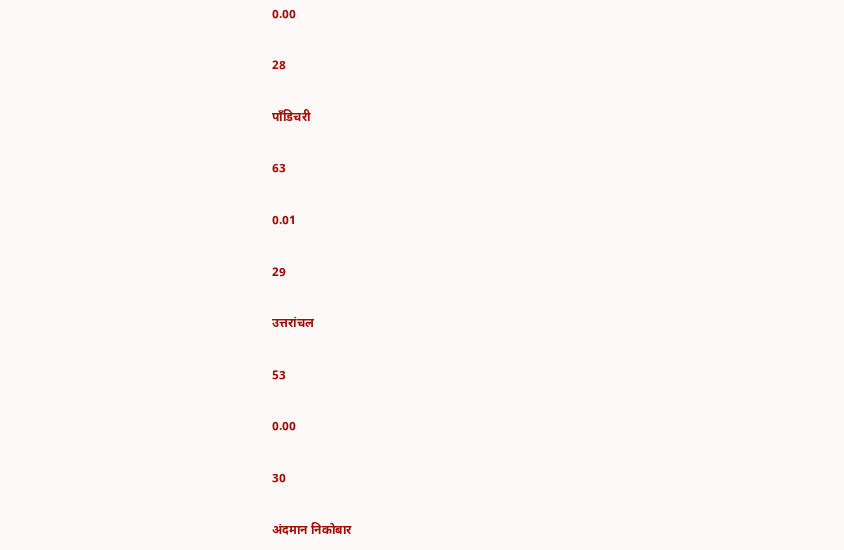0.00

28

पाँडिचरी

63

0.01

29

उत्तरांचल

53

0.00

30

अंदमान निकोबार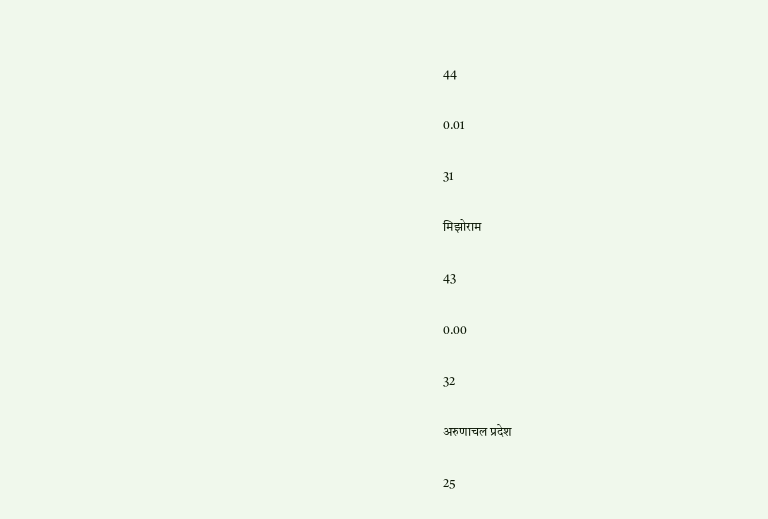44

0.01

31

मिझोराम

43

0.00

32

अरुणाचल प्रदेश

25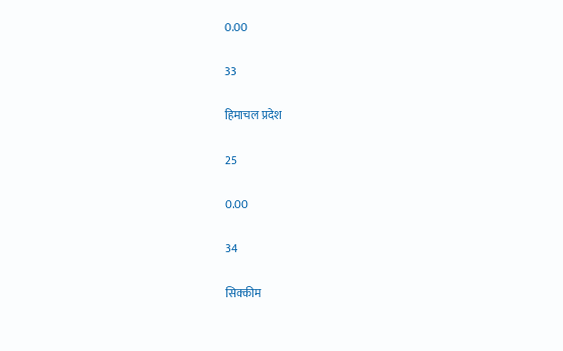0.00

33

हिमाचल प्रदेश

25

0.00

34

सिक्कीम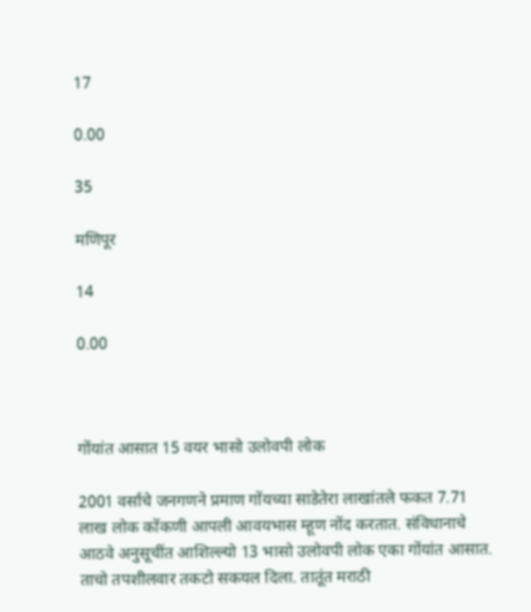17

0.00

35

मणिपूर

14

0.00



गोंयांत आसात 15 वयर भासो उलोवपी लोक

2001 वर्साचे जनगणने प्रमाण गोंयच्या साडेतेरा लाखांतले फकत 7.71 लाख लोक कोंकणी आपली आवयभास म्हूण नोंद करतात. संविधानाचे आठवे अनुसूचींत आशिल्ल्यो 13 भासो उलोवपी लोक एका गोंयांत आसात. ताचो तपशीलवार तकटो सकयल दिला. तातूंत मराठी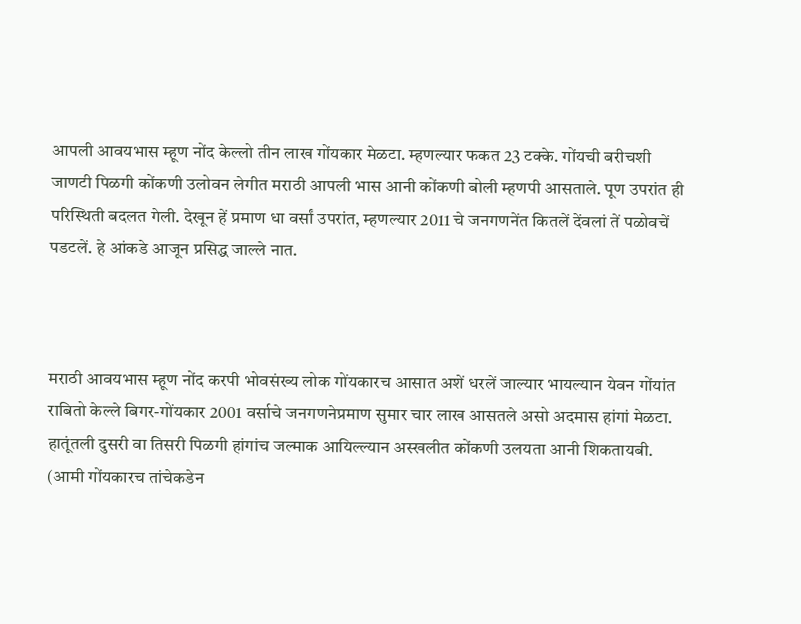आपली आवयभास म्हूण नोंद केल्लो तीन लाख गोंयकार मेळटा. म्हणल्यार फकत 23 टक्के. गोंयची बरीचशी जाणटी पिळगी कोंकणी उलोवन लेगीत मराठी आपली भास आनी कोंकणी बोली म्हणपी आसताले. पूण उपरांत ही परिस्थिती बदलत गेली. देखून हें प्रमाण धा वर्सां उपरांत, म्हणल्यार 2011 चे जनगणनेंत कितलें देंवलां तें पळोवचें पडटलें. हे आंकडे आजून प्रसिद्ध जाल्ले नात.



मराठी आवयभास म्हूण नोंद करपी भोवसंख्य लोक गोंयकारच आसात अशें धरलें जाल्यार भायल्यान येवन गोंयांत राबितो केल्ले बिगर-गोंयकार 2001 वर्साचे जनगणनेप्रमाण सुमार चार लाख आसतले असो अदमास हांगां मेळटा. हातूंतली दुसरी वा तिसरी पिळगी हांगांच जल्माक आयिल्ल्यान अस्खलीत कोंकणी उलयता आनी शिकतायबी. (आमी गोंयकारच तांचेकडेन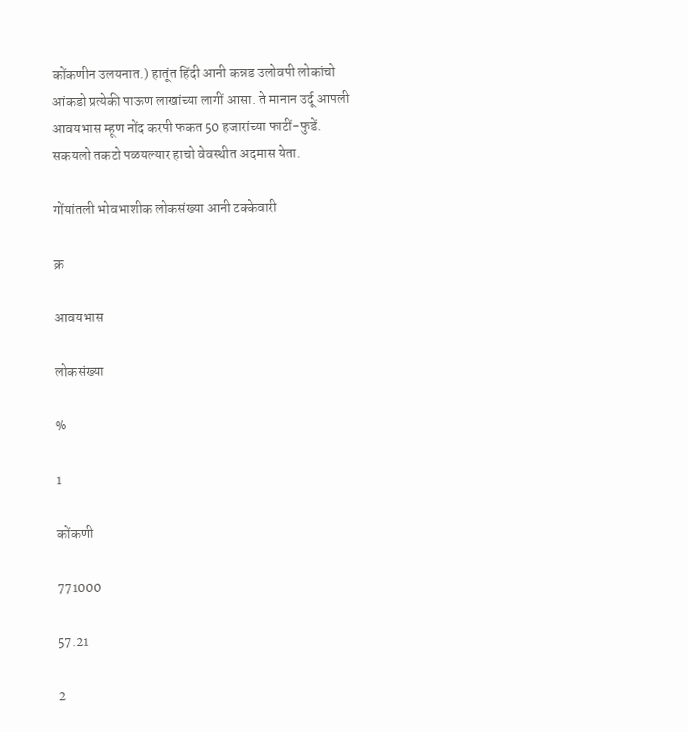कोंकणीन उलयनात.) हातूंत हिंदी आनी कन्नड उलोवपी लोकांचो आंकडो प्रत्येकी पाऊण लाखांच्या लागीं आसा. ते मानान उर्दू आपली आवयभास म्हूण नोंद करपी फकत 50 हजारांच्या फाटीं-फुडें. सकयलो तकटो पळयल्यार हाचो वेवस्थीत अदमास येता.

गोंयांतली भोवभाशीक लोकसंख्या आनी टक्केवारी

क्र

आवयभास

लोकसंख्या

%

1

कोंकणी

771000

57.21

2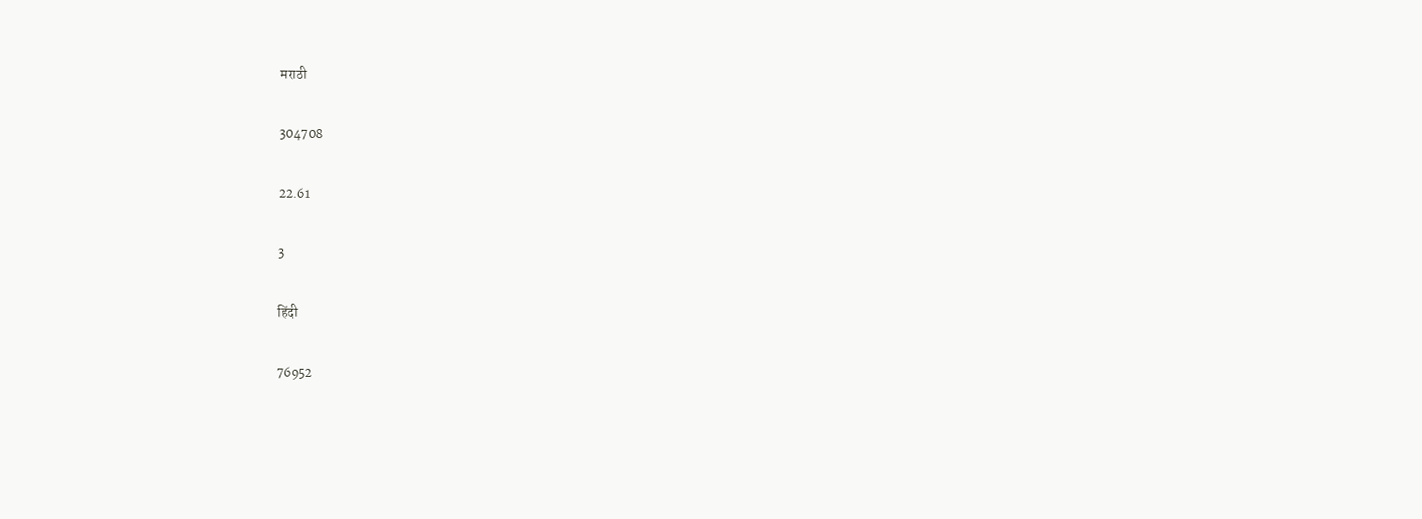मराठी

304708

22.61

3

हिंदी

76952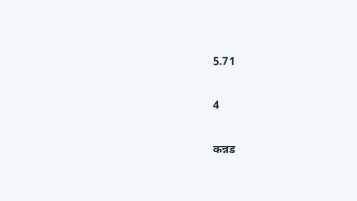5.71

4

कन्नड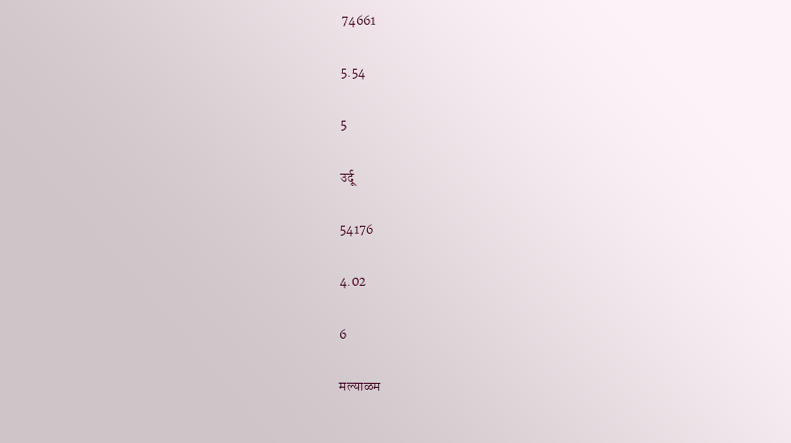74661

5.54

5

उर्दू

54176

4.02

6

मल्याळम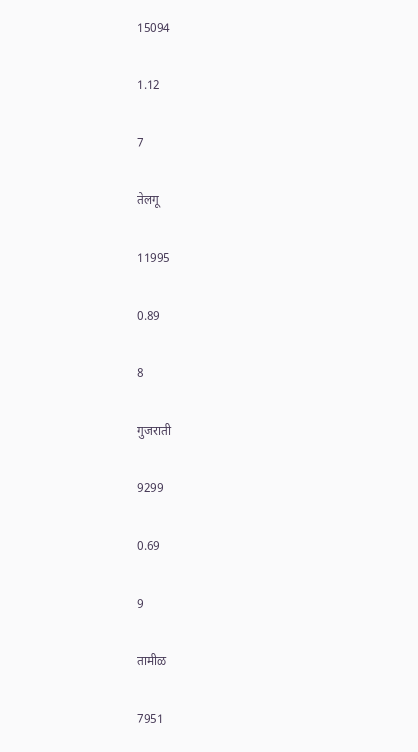15094

1.12

7

तेलगू

11995

0.89

8

गुजराती

9299

0.69

9

तामीळ

7951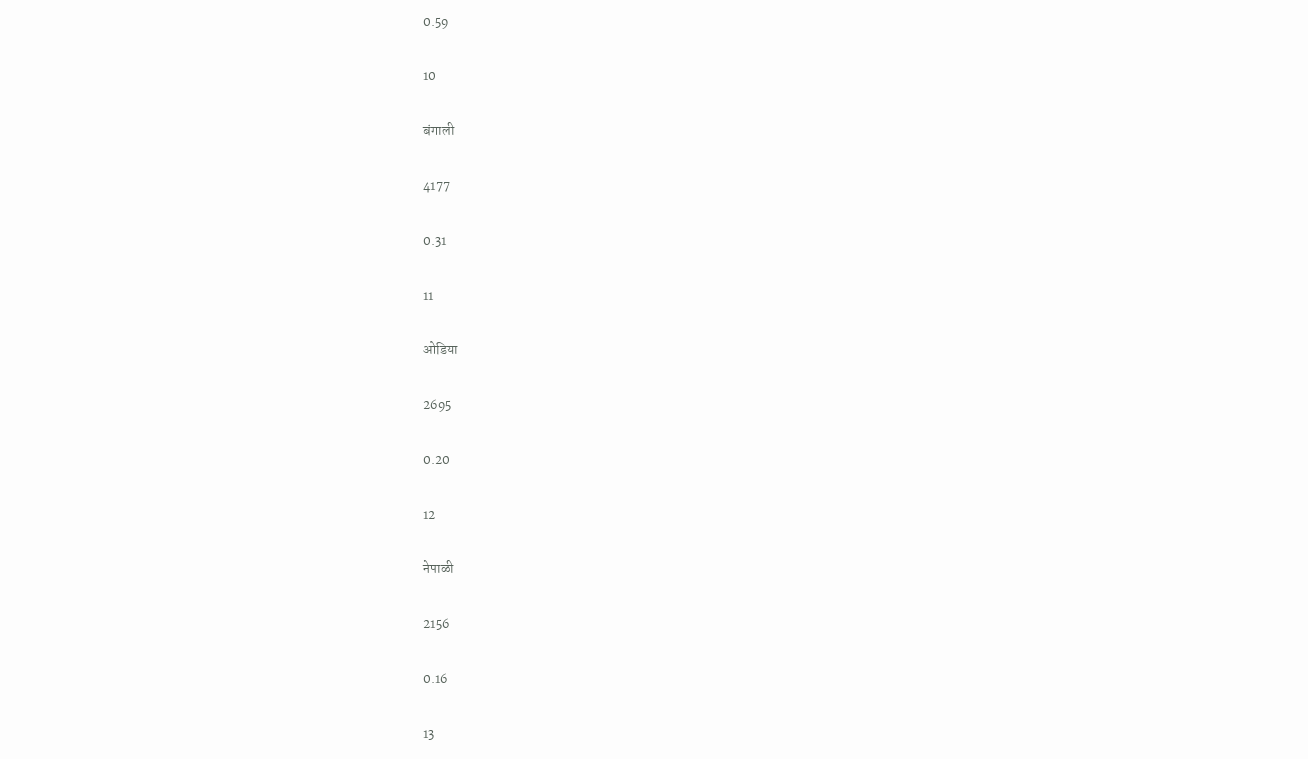0.59

10

बंगाली

4177

0.31

11

ओडिया

2695

0.20

12

नेपाळी

2156

0.16

13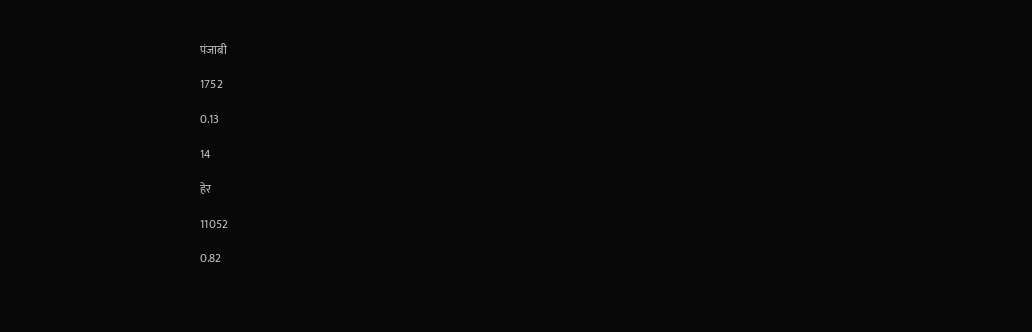पंजाबी

1752

0.13

14

हेर

11052

0.82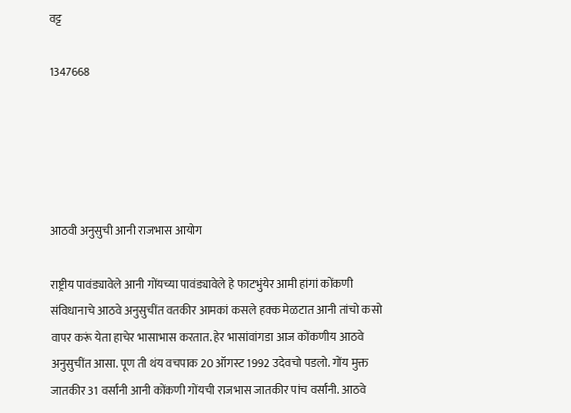वट्ट

1347668





आठवी अनुसुची आनी राजभास आयोग

राष्ट्रीय पावंड्यावेले आनी गोंयच्या पावंड्यावेले हे फाटभुंयेर आमी हांगां कोंकणी संविधानाचे आठवे अनुसुचींत वतकीर आमकां कसले हक्क मेळटात आनी तांचो कसो वापर करूं येता हाचेर भासाभास करतात. हेर भासांवांगडा आज कोंकणीय आठवे अनुसुचींत आसा. पूण ती थंय वचपाक 20 ऑगस्ट 1992 उदेवचो पडलो. गोंय मुक्त जातकीर 31 वर्सांनी आनी कोंकणी गोंयची राजभास जातकीर पांच वर्सांनी. आठवे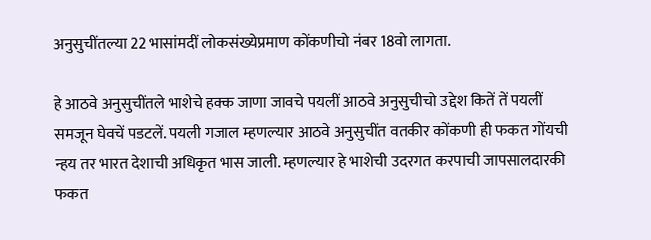अनुसुचींतल्या 22 भासांमदीं लोकसंख्येप्रमाण कोंकणीचो नंबर 18वो लागता.

हे आठवे अनुसुचींतले भाशेचे हक्क जाणा जावचे पयलीं आठवे अनुसुचीचो उद्देश कितें तें पयलीं समजून घेवचें पडटलें. पयली गजाल म्हणल्यार आठवे अनुसुचींत वतकीर कोंकणी ही फकत गोंयची न्हय तर भारत देशाची अधिकृत भास जाली. म्हणल्यार हे भाशेची उदरगत करपाची जापसालदारकी फकत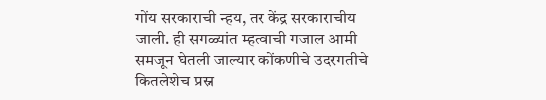गोंय सरकाराची न्हय, तर केंद्र सरकाराचीय जाली. ही सगळ्यांत म्हत्वाची गजाल आमी समजून घेतली जाल्यार कोंकणीचे उदरगतीचे कितलेशेच प्रस्न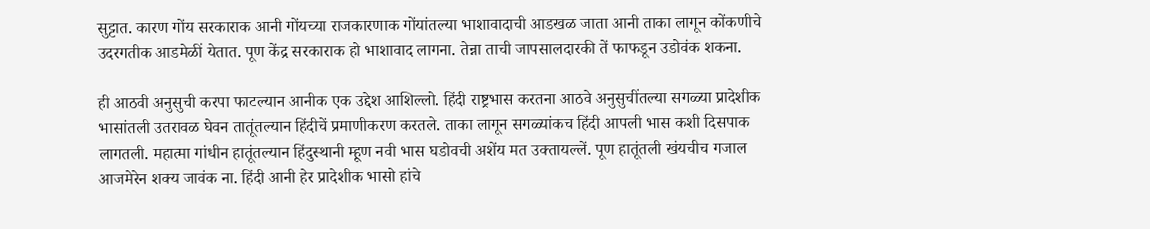सुट्टात. कारण गोंय सरकाराक आनी गोंयच्या राजकारणाक गोंयांतल्या भाशावादाची आडखळ जाता आनी ताका लागून कोंकणीचे उदरगतीक आडमेळीं येतात. पूण केंद्र सरकाराक हो भाशावाद लागना. तेन्ना ताची जापसालदारकी तें फाफडून उडोवंक शकना.

ही आठवी अनुसुची करपा फाटल्यान आनीक एक उद्देश आशिल्लो. हिंदी राष्ट्रभास करतना आठवे अनुसुचींतल्या सगळ्या प्रादेशीक भासांतली उतरावळ घेवन तातूंतल्यान हिंदीचें प्रमाणीकरण करतले. ताका लागून सगळ्यांकच हिंदी आपली भास कशी दिसपाक लागतली. महात्मा गांधीन हातूंतल्यान हिंदुस्थानी म्हूण नवी भास घडोवची अशेंय मत उक्तायल्लें. पूण हातूंतली खंयचीच गजाल आजमेरेन शक्य जावंक ना. हिंदी आनी हेर प्रादेशीक भासो हांचे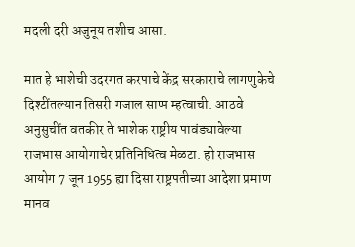मदली दरी अजुनूय तशीच आसा.

मात हे भाशेची उदरगत करपाचे केंद्र सरकाराचे लागणुकेचे दिश्टींतल्यान तिसरी गजाल साप्प म्हत्वाची. आठवे अनुसुचींत वतकीर ते भाशेक राष्ट्रीय पावंड्यावेल्या राजभास आयोगाचेर प्रतिनिधित्व मेळटा. हो राजभास आयोग 7 जून 1955 ह्या दिसा राष्ट्रपतीच्या आदेशा प्रमाण मानव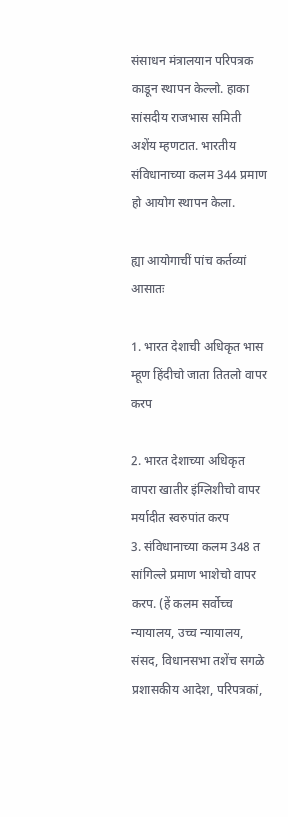संसाधन मंत्रालयान परिपत्रक काडून स्थापन केल्लो. हाका सांसदीय राजभास समिती अशेंय म्हणटात. भारतीय संविधानाच्या कलम 344 प्रमाण हो आयोग स्थापन केला.

ह्या आयोगाचीं पांच कर्तव्यां आसातः

1. भारत देशाची अधिकृत भास म्हूण हिंदीचो जाता तितलो वापर करप

2. भारत देशाच्या अधिकृत वापरा खातीर इंग्लिशीचो वापर मर्यादीत स्वरुपांत करप
3. संविधानाच्या कलम 348 त सांगिल्ले प्रमाण भाशेचो वापर करप. (हें कलम सर्वोच्च न्यायालय, उच्च न्यायालय, संसद, विधानसभा तशेंच सगळे         प्रशासकीय आदेश, परिपत्रकां,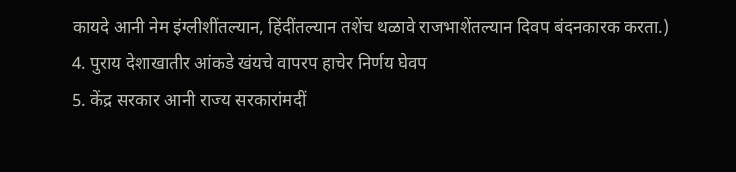कायदे आनी नेम इंग्लीशींतल्यान, हिंदींतल्यान तशेंच थळावे राजभाशेंतल्यान दिवप बंदनकारक करता.)
4. पुराय देशाखातीर आंकडे खंयचे वापरप हाचेर निर्णय घेवप
5. केंद्र सरकार आनी राज्य सरकारांमदीं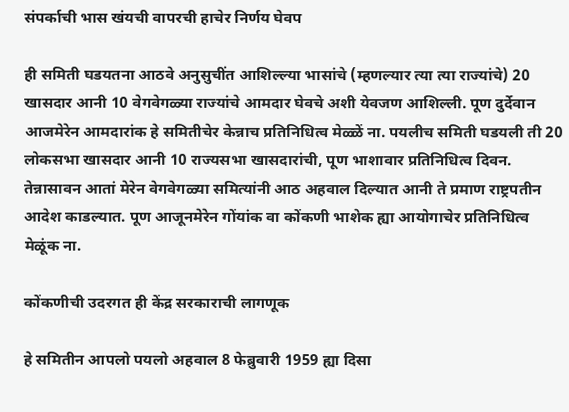संपर्काची भास खंयची वापरची हाचेर निर्णय घेवप

ही समिती घडयतना आठवे अनुसुचींत आशिल्ल्या भासांचे (म्हणल्यार त्या त्या राज्यांचे) 20 खासदार आनी 10 वेगवेगळ्या राज्यांचे आमदार घेवचे अशी येवजण आशिल्ली. पूण दुर्देवान आजमेरेन आमदारांक हे समितीचेर केन्नाच प्रतिनिधित्व मेळ्ळें ना. पयलीच समिती घडयली ती 20 लोकसभा खासदार आनी 10 राज्यसभा खासदारांची, पूण भाशावार प्रतिनिधित्व दिवन. तेन्नासावन आतां मेरेन वेगवेगळ्या समित्यांनी आठ अहवाल दिल्यात आनी ते प्रमाण राष्ट्रपतीन आदेश काडल्यात. पूण आजूनमेरेन गोंयांक वा कोंकणी भाशेक ह्या आयोगाचेर प्रतिनिधित्व मेळूंक ना.

कोंकणीची उदरगत ही केंद्र सरकाराची लागणूक

हे समितीन आपलो पयलो अहवाल 8 फेब्रुवारी 1959 ह्या दिसा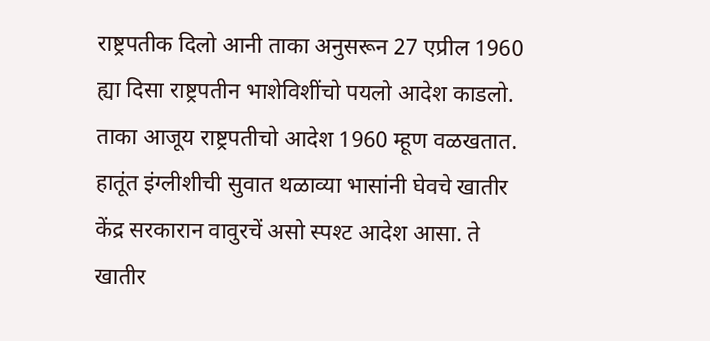राष्ट्रपतीक दिलो आनी ताका अनुसरून 27 एप्रील 1960 ह्या दिसा राष्ट्रपतीन भाशेविशींचो पयलो आदेश काडलो. ताका आजूय राष्ट्रपतीचो आदेश 1960 म्हूण वळखतात. हातूंत इंग्लीशीची सुवात थळाव्या भासांनी घेवचे खातीर केंद्र सरकारान वावुरचें असो स्पश्ट आदेश आसा. ते खातीर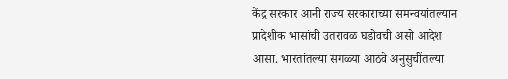केंद्र सरकार आनी राज्य सरकाराच्या समन्वयांतल्यान प्रादेशीक भासांची उतरावळ घडोवची असो आदेश आसा. भारतांतल्या सगळ्या आठवे अनुसुचींतल्या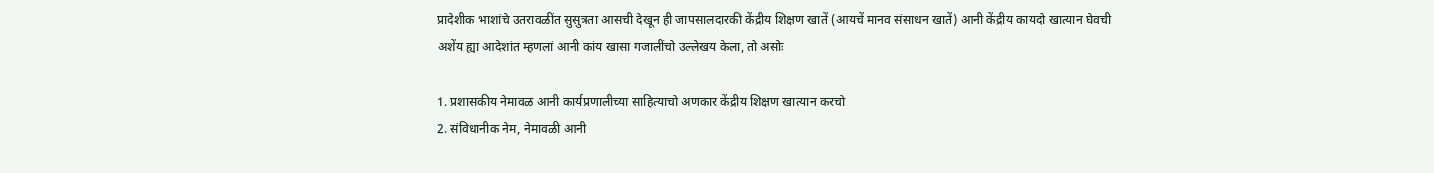प्रादेशीक भाशांचे उतरावळींत सुसुत्रता आसची देखून ही जापसालदारकी केंद्रीय शिक्षण खातें (आयचें मानव संसाधन खातें) आनी केंद्रीय कायदो खात्यान घेवची अशेंय ह्या आदेशांत म्हणलां आनी कांय खासा गजालींचो उल्लेखय केला, तो असोः

1. प्रशासकीय नेमावळ आनी कार्यप्रणालीच्या साहित्याचो अणकार केंद्रीय शिक्षण खात्यान करचो
2. संविधानीक नेम, नेमावळी आनी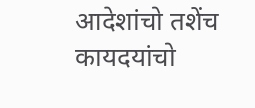आदेशांचो तशेंच कायदयांचो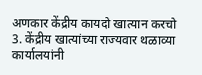अणकार केंद्रीय कायदो खात्यान करचो
3. केंद्रीय खात्यांच्या राज्यवार थळाव्या कार्यालयांनी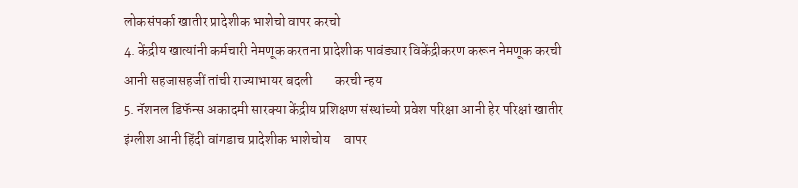लोकसंपर्का खातीर प्रादेशीक भाशेचो वापर करचो
4. केंद्रीय खात्यांनी कर्मचारी नेमणूक करतना प्रादेशीक पावंड्यार विकेंद्रीकरण करून नेमणूक करची आनी सहजासहजीं तांची राज्याभायर बदली        करची न्हय
5. नॅशनल डिफॅन्स अकादमी सारक्या केंद्रीय प्रशिक्षण संस्थांच्यो प्रवेश परिक्षा आनी हेर परिक्षां खातीर इंग्लीश आनी हिंदी वांगडाच प्रादेशीक भाशेचोय     वापर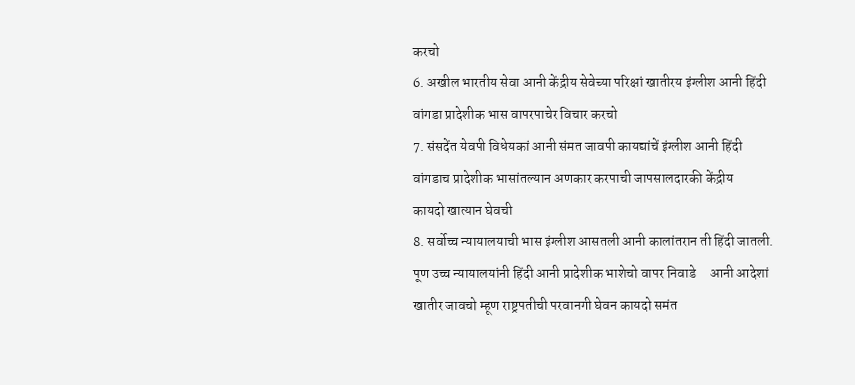करचो
6. अखील भारतीय सेवा आनी केंद्रीय सेवेच्या परिक्षां खातीरय इंग्लीश आनी हिंदी वांगडा प्रादेशीक भास वापरपाचेर विचार करचो
7. संसदेंत येवपी विधेयकां आनी संमत जावपी कायद्यांचें इंग्लीश आनी हिंदी वांगडाच प्रादेशीक भासांतल्यान अणकार करपाची जापसालदारकी केंद्रीय     कायदो खात्यान घेवची
8. सर्वोच्च न्यायालयाची भास इंग्लीश आसतली आनी कालांतरान ती हिंदी जातली. पूण उच्च न्यायालयांनी हिंदी आनी प्रादेशीक भाशेचो वापर निवाडे     आनी आदेशां खातीर जावचो म्हूण राष्ट्रपतीची परवानगी घेवन कायदो समंत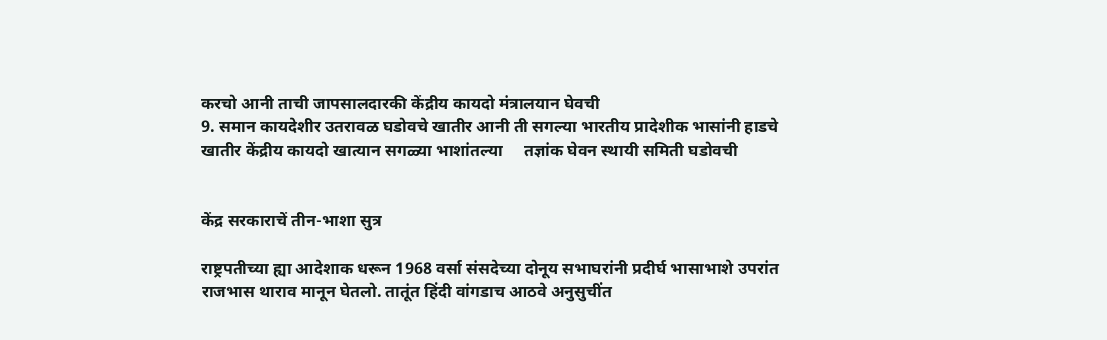करचो आनी ताची जापसालदारकी केंद्रीय कायदो मंत्रालयान घेवची
9. समान कायदेशीर उतरावळ घडोवचे खातीर आनी ती सगल्या भारतीय प्रादेशीक भासांनी हाडचे खातीर केंद्रीय कायदो खात्यान सगळ्या भाशांतल्या     तज्ञांक घेवन स्थायी समिती घडोवची


केंद्र सरकाराचें तीन-भाशा सुत्र

राष्ट्रपतीच्या ह्या आदेशाक धरून 1968 वर्सा संसदेच्या दोनूय सभाघरांनी प्रदीर्घ भासाभाशे उपरांत राजभास थाराव मानून घेतलो. तातूंत हिंदी वांगडाच आठवे अनुसुचींत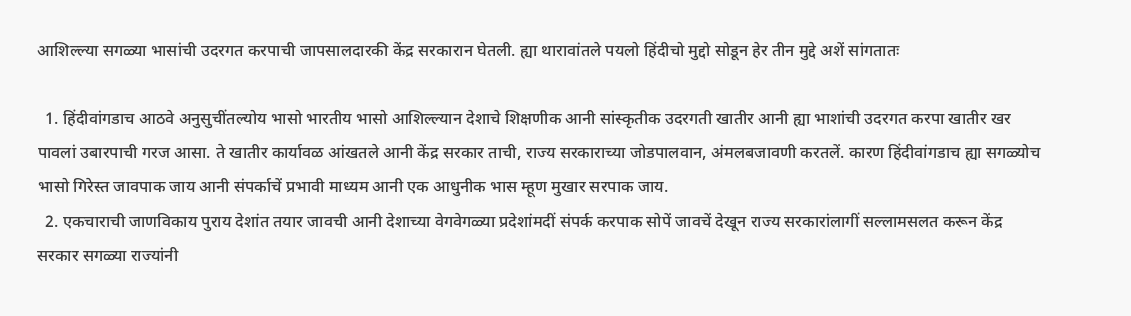आशिल्ल्या सगळ्या भासांची उदरगत करपाची जापसालदारकी केंद्र सरकारान घेतली. ह्या थारावांतले पयलो हिंदीचो मुद्दो सोडून हेर तीन मुद्दे अशें सांगतातः

  1. हिंदीवांगडाच आठवे अनुसुचींतल्योय भासो भारतीय भासो आशिल्ल्यान देशाचे शिक्षणीक आनी सांस्कृतीक उदरगती खातीर आनी ह्या भाशांची उदरगत करपा खातीर खर पावलां उबारपाची गरज आसा. ते खातीर कार्यावळ आंखतले आनी केंद्र सरकार ताची, राज्य सरकाराच्या जोडपालवान, अंमलबजावणी करतलें. कारण हिंदीवांगडाच ह्या सगळ्योच भासो गिरेस्त जावपाक जाय आनी संपर्काचें प्रभावी माध्यम आनी एक आधुनीक भास म्हूण मुखार सरपाक जाय.
  2. एकचाराची जाणविकाय पुराय देशांत तयार जावची आनी देशाच्या वेगवेगळ्या प्रदेशांमदीं संपर्क करपाक सोपें जावचें देखून राज्य सरकारांलागीं सल्लामसलत करून केंद्र सरकार सगळ्या राज्यांनी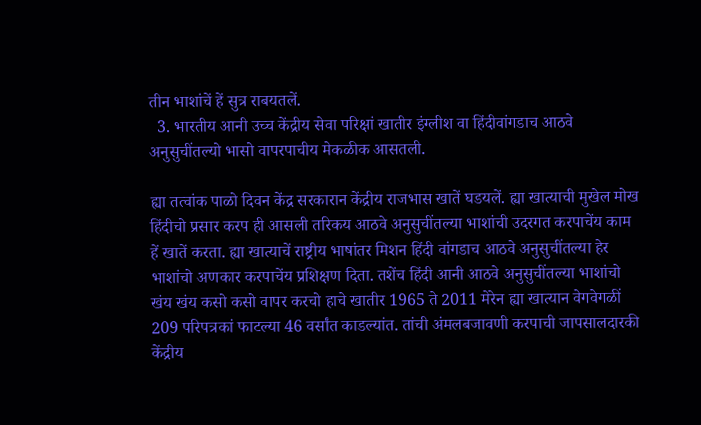तीन भाशांचें हें सुत्र राबयतलें.
  3. भारतीय आनी उच्च केंद्रीय सेवा परिक्षां खातीर इंग्लीश वा हिंदीवांगडाच आठवे अनुसुचींतल्यो भासो वापरपाचीय मेकळीक आसतली.

ह्या तत्वांक पाळो दिवन केंद्र सरकारान केंद्रीय राजभास खातें घडयलें. ह्या खात्याची मुखेल मोख हिंदीचो प्रसार करप ही आसली तरिकय आठवे अनुसुचींतल्या भाशांची उदरगत करपाचेंय काम हें खातें करता. ह्या खात्याचें राष्ट्रीय भाषांतर मिशन हिंदी वांगडाच आठवे अनुसुचींतल्या हेर भाशांचो अणकार करपाचेंय प्रशिक्षण दिता. तशेंच हिंदी आनी आठवे अनुसुचींतल्या भाशांचो खंय खंय कसो कसो वापर करचो हाचे खातीर 1965 ते 2011 मेरेन ह्या खात्यान वेगवेगळीं 209 परिपत्रकां फाटल्या 46 वर्सांत काडल्यांत. तांची अंमलबजावणी करपाची जापसालदारकी केंद्रीय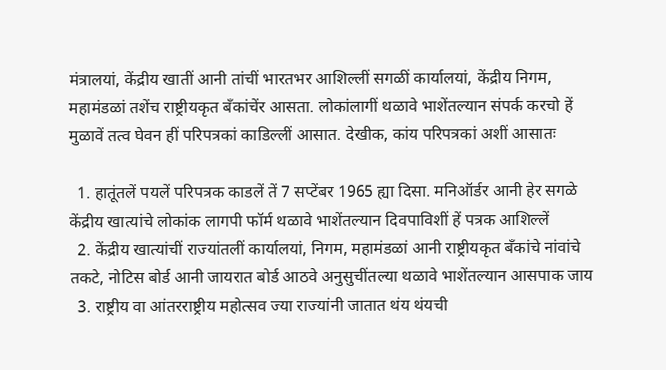मंत्रालयां, केंद्रीय खातीं आनी तांचीं भारतभर आशिल्लीं सगळीं कार्यालयां, केंद्रीय निगम, महामंडळां तशेंच राष्ट्रीयकृत बँकांचेंर आसता. लोकांलागीं थळावे भाशेंतल्यान संपर्क करचो हें मुळावें तत्व घेवन हीं परिपत्रकां काडिल्लीं आसात. देखीक, कांय परिपत्रकां अशीं आसातः

  1. हातूंतलें पयलें परिपत्रक काडलें तें 7 सप्टेंबर 1965 ह्या दिसा. मनिऑर्डर आनी हेर सगळे केंद्रीय खात्यांचे लोकांक लागपी फॉर्म थळावे भाशेंतल्यान दिवपाविशीं हें पत्रक आशिल्लें
  2. केंद्रीय खात्यांचीं राज्यांतलीं कार्यालयां, निगम, महामंडळां आनी राष्ट्रीयकृत बँकांचे नांवांचे तकटे, नोटिस बोर्ड आनी जायरात बोर्ड आठवे अनुसुचींतल्या थळावे भाशेंतल्यान आसपाक जाय
  3. राष्ट्रीय वा आंतरराष्ट्रीय महोत्सव ज्या राज्यांनी जातात थंय थंयची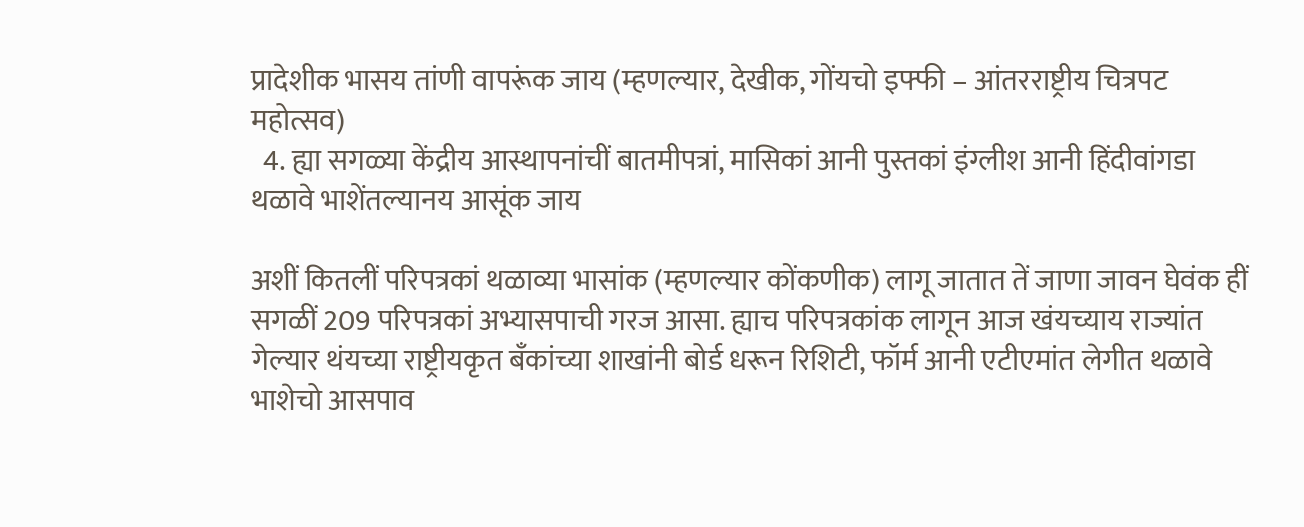प्रादेशीक भासय तांणी वापरूंक जाय (म्हणल्यार, देखीक, गोंयचो इफ्फी – आंतरराष्ट्रीय चित्रपट महोत्सव)
  4. ह्या सगळ्या केंद्रीय आस्थापनांचीं बातमीपत्रां, मासिकां आनी पुस्तकां इंग्लीश आनी हिंदीवांगडा थळावे भाशेंतल्यानय आसूंक जाय

अशीं कितलीं परिपत्रकां थळाव्या भासांक (म्हणल्यार कोंकणीक) लागू जातात तें जाणा जावन घेवंक हीं सगळीं 209 परिपत्रकां अभ्यासपाची गरज आसा. ह्याच परिपत्रकांक लागून आज खंयच्याय राज्यांत गेल्यार थंयच्या राष्ट्रीयकृत बँकांच्या शाखांनी बोर्ड धरून रिशिटी, फॉर्म आनी एटीएमांत लेगीत थळावे भाशेचो आसपाव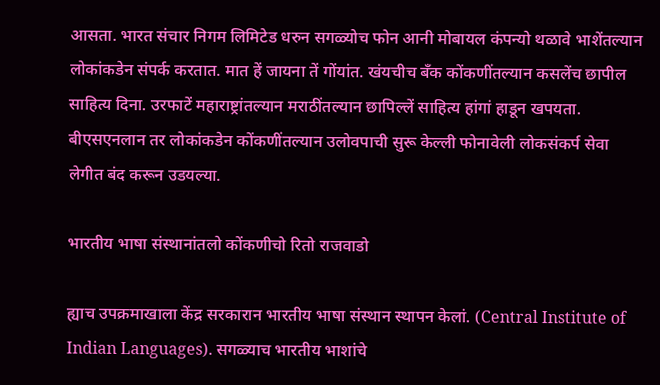आसता. भारत संचार निगम लिमिटेड धरुन सगळ्योच फोन आनी मोबायल कंपन्यो थळावे भाशेंतल्यान लोकांकडेन संपर्क करतात. मात हें जायना तें गोंयांत. खंयचीच बँक कोंकणींतल्यान कसलेंच छापील साहित्य दिना. उरफाटें महाराष्ट्रांतल्यान मराठींतल्यान छापिल्लें साहित्य हांगां हाडून खपयता. बीएसएनलान तर लोकांकडेन कोंकणींतल्यान उलोवपाची सुरू केल्ली फोनावेली लोकसंकर्प सेवा लेगीत बंद करून उडयल्या.

भारतीय भाषा संस्थानांतलो कोंकणीचो रितो राजवाडो

ह्याच उपक्रमाखाला केंद्र सरकारान भारतीय भाषा संस्थान स्थापन केलां. (Central Institute of Indian Languages). सगळ्याच भारतीय भाशांचे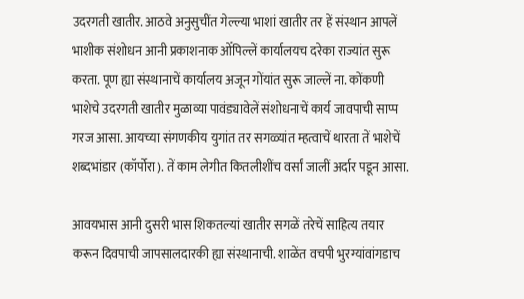उदरगती खातीर. आठवे अनुसुचींत गेल्ल्या भाशां खातीर तर हें संस्थान आपलें भाशीक संशोधन आनी प्रकाशनाक ओँपिल्लें कार्यालयच दरेका राज्यांत सुरू करता. पूण ह्या संस्थानाचें कार्यालय अजून गोंयांत सुरू जाल्लें ना. कोंकणी भाशेचे उदरगती खातीर मुळाव्या पावंड्यावेलें संशोधनाचें कार्य जावपाची साप्प गरज आसा. आयच्या संगणकीय युगांत तर सगळ्यांत म्हत्वाचें थारता तें भाशेचें शब्दभांडार (कॉर्पोरा). तें काम लेगीत कितलीशींच वर्सां जालीं अर्दार पडून आसा.

आवयभास आनी दुसरी भास शिकतल्यां खातीर सगळें तरेचें साहित्य तयार करून दिवपाची जापसालदारकी ह्या संस्थानाची. शाळेंत वचपी भुरग्यांवांगडाच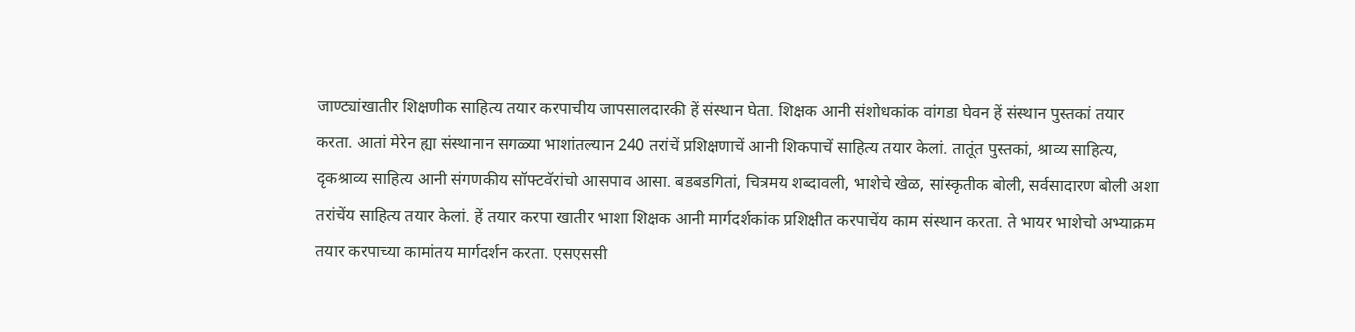जाण्ट्यांखातीर शिक्षणीक साहित्य तयार करपाचीय जापसालदारकी हें संस्थान घेता. शिक्षक आनी संशोधकांक वांगडा घेवन हें संस्थान पुस्तकां तयार करता. आतां मेरेन ह्या संस्थानान सगळ्या भाशांतल्यान 240 तरांचें प्रशिक्षणाचें आनी शिकपाचें साहित्य तयार केलां. तातूंत पुस्तकां, श्राव्य साहित्य, दृकश्राव्य साहित्य आनी संगणकीय सॉफ्टवॅरांचो आसपाव आसा. बडबडगितां, चित्रमय शब्दावली, भाशेचे खेळ, सांस्कृतीक बोली, सर्वसादारण बोली अशा तरांचेंय साहित्य तयार केलां. हें तयार करपा खातीर भाशा शिक्षक आनी मार्गदर्शकांक प्रशिक्षीत करपाचेंय काम संस्थान करता. ते भायर भाशेचो अभ्याक्रम तयार करपाच्या कामांतय मार्गदर्शन करता. एसएससी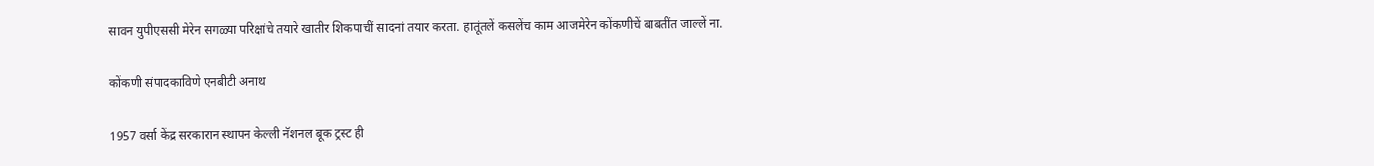सावन युपीएससी मेरेन सगळ्या परिक्षांचे तयारे खातीर शिकपाचीं सादनां तयार करता. हातूंतलें कसलेंच काम आजमेरेन कोंकणीचें बाबतींत जाल्लें ना.

कोंकणी संपादकाविणे एनबीटी अनाथ

1957 वर्सा केंद्र सरकारान स्थापन केल्ली नॅशनल बूक ट्रस्ट ही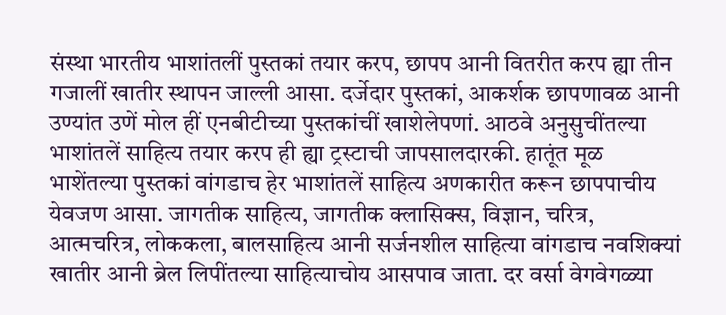संस्था भारतीय भाशांतलीं पुस्तकां तयार करप, छापप आनी वितरीत करप ह्या तीन गजालीं खातीर स्थापन जाल्ली आसा. दर्जेदार पुस्तकां, आकर्शक छापणावळ आनी उण्यांत उणें मोल हीं एनबीटीच्या पुस्तकांचीं खाशेलेपणां. आठवे अनुसुचींतल्या भाशांतलें साहित्य तयार करप ही ह्या ट्रस्टाची जापसालदारकी. हातूंत मूळ भाशेंतल्या पुस्तकां वांगडाच हेर भाशांतलें साहित्य अणकारीत करून छापपाचीय येवजण आसा. जागतीक साहित्य, जागतीक क्लासिक्स, विज्ञान, चरित्र, आत्मचरित्र, लोककला, बालसाहित्य आनी सर्जनशील साहित्या वांगडाच नवशिक्यां खातीर आनी ब्रेल लिपींतल्या साहित्याचोय आसपाव जाता. दर वर्सा वेगवेगळ्या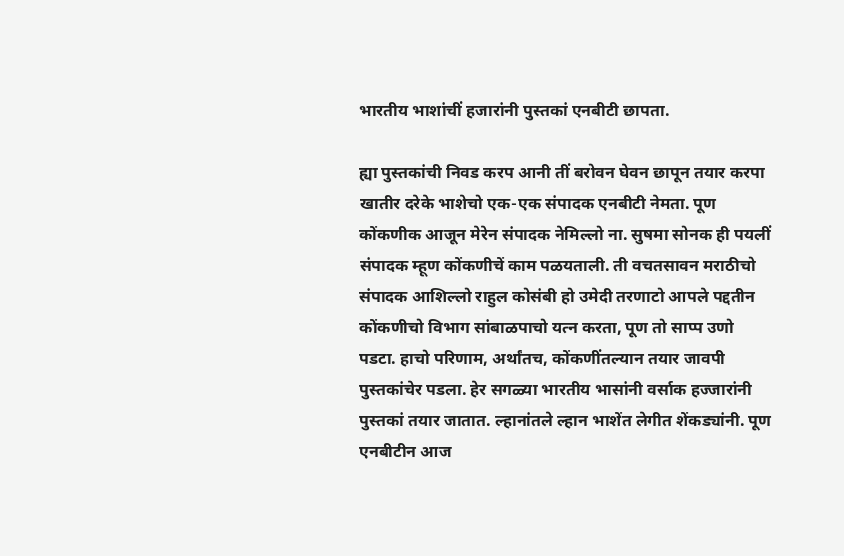भारतीय भाशांचीं हजारांनी पुस्तकां एनबीटी छापता.

ह्या पुस्तकांची निवड करप आनी तीं बरोवन घेवन छापून तयार करपा खातीर दरेके भाशेचो एक-एक संपादक एनबीटी नेमता. पूण कोंकणीक आजून मेरेन संपादक नेमिल्लो ना. सुषमा सोनक ही पयलीं संपादक म्हूण कोंकणीचें काम पळयताली. ती वचतसावन मराठीचो संपादक आशिल्लो राहुल कोसंबी हो उमेदी तरणाटो आपले पद्दतीन कोंकणीचो विभाग सांबाळपाचो यत्न करता, पूण तो साप्प उणो पडटा. हाचो परिणाम, अर्थांतच, कोंकणींतल्यान तयार जावपी पुस्तकांचेर पडला. हेर सगळ्या भारतीय भासांनी वर्साक हज्जारांनी पुस्तकां तयार जातात. ल्हानांतले ल्हान भाशेंत लेगीत शेंकड्यांनी. पूण एनबीटीन आज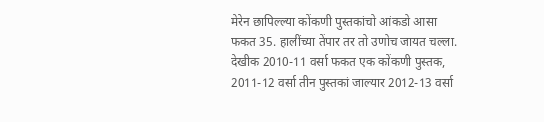मेरेन छापिल्ल्या कोंकणी पुस्तकांचो आंकडो आसा फकत 35. हालींच्या तेंपार तर तो उणोच जायत चल्ला. देखीक 2010-11 वर्सा फकत एक कोंकणी पुस्तक, 2011-12 वर्सा तीन पुस्तकां जाल्यार 2012-13 वर्सा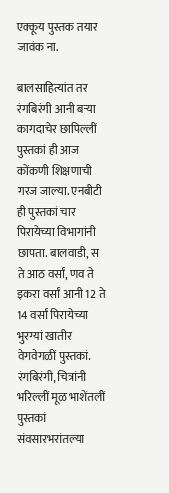एक्कूय पुस्तक तयार जावंक ना.

बालसाहित्यांत तर रंगबिरंगी आनी बऱ्या कागदाचेर छापिल्लीं पुस्तकां ही आज कोंकणी शिक्षणाची गरज जाल्या. एनबीटी ही पुस्तकां चार पिरायेच्या विभागांनी छापता. बालवाडी, स ते आठ वर्सां, णव ते इकरा वर्सां आनी 12 ते 14 वर्सां पिरायेच्या भुरग्यां खातीर वेगवेगळीं पुस्तकां. रंगबिरंगी, चित्रांनी भरिल्लीं मूळ भाशेंतलीं पुस्तकां संवसारभरांतल्या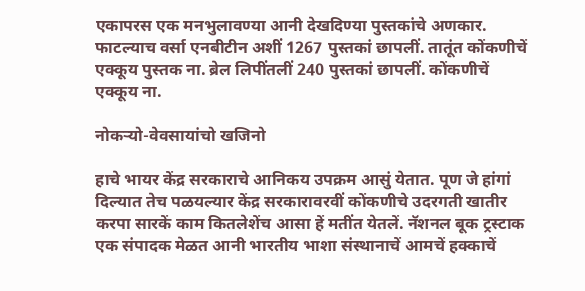एकापरस एक मनभुलावण्या आनी देखदिण्या पुस्तकांचे अणकार. फाटल्याच वर्सा एनबीटीन अशीं 1267 पुस्तकां छापलीं. तातूंत कोंकणीचें एक्कूय पुस्तक ना. ब्रेल लिपींतलीं 240 पुस्तकां छापलीं. कोंकणीचें एक्कूय ना.

नोकऱ्यो-वेवसायांचो खजिनो

हाचे भायर केंद्र सरकाराचे आनिकय उपक्रम आसुं येतात. पूण जे हांगां दिल्यात तेच पळयल्यार केंद्र सरकारावरवीं कोंकणीचे उदरगती खातीर करपा सारकें काम कितलेशेंच आसा हें मतींत येतलें. नॅशनल बूक ट्रस्टाक एक संपादक मेळत आनी भारतीय भाशा संस्थानाचें आमचें हक्काचें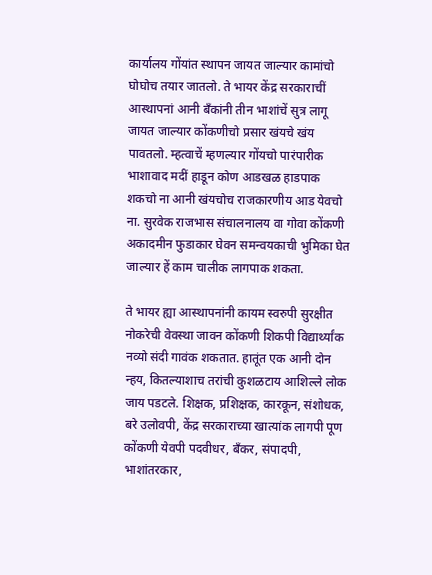कार्यालय गोंयांत स्थापन जायत जाल्यार कामांचो घोघोच तयार जातलो. ते भायर केंद्र सरकाराचीं आस्थापनां आनी बँकांनी तीन भाशांचें सुत्र लागू जायत जाल्यार कोंकणीचो प्रसार खंयचे खंय पावतलो. म्हत्वाचें म्हणल्यार गोंयचो पारंपारीक भाशावाद मदीं हाडून कोण आडखळ हाडपाक शकचो ना आनी खंयचोच राजकारणीय आड येवचो ना. सुरवेक राजभास संचालनालय वा गोवा कोंकणी अकादमीन फुडाकार घेवन समन्वयकाची भुमिका घेत जाल्यार हें काम चालीक लागपाक शकता.

ते भायर ह्या आस्थापनांनी कायम स्वरुपी सुरक्षीत नोकरेची वेवस्था जावन कोंकणी शिकपी विद्यार्थ्यांक नव्यो संदी गावंक शकतात. हातूंत एक आनी दोन न्हय, कितल्याशाच तरांची कुशळटाय आशिल्ले लोक जाय पडटले. शिक्षक, प्रशिक्षक, कारकून, संशोधक, बरे उलोवपी, केंद्र सरकाराच्या खात्यांक लागपी पूण कोंकणी येवपी पदवीधर, बँकर, संपादपी, भाशांतरकार,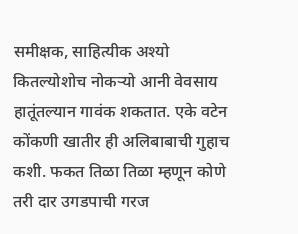समीक्षक, साहित्यीक अश्यो कितल्योशोच नोकऱ्यो आनी वेवसाय हातूंतल्यान गावंक शकतात. एके वटेन कोंकणी खातीर ही अलिबाबाची गुहाच कशी. फकत तिळा तिळा म्हणून कोणे तरी दार उगडपाची गरज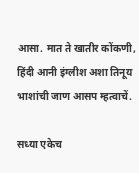आसा. मात ते खातीर कोंकणी, हिंदी आनी इंग्लीश अशा तिनूय भाशांची जाण आसप म्हत्वाचें.

सध्या एकेच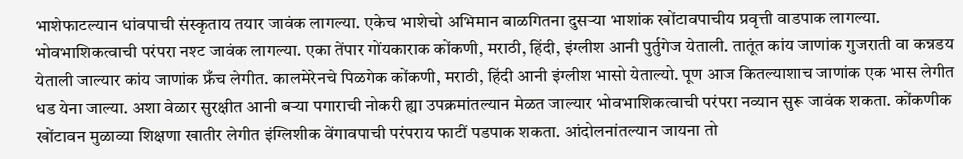भाशेफाटल्यान धांवपाची संस्कृताय तयार जावंक लागल्या. एकेच भाशेचो अभिमान बाळगितना दुसऱ्या भाशांक खोंटावपाचीय प्रवृत्ती वाडपाक लागल्या. भोवभाशिकत्वाची परंपरा नश्ट जावंक लागल्या. एका तेंपार गोंयकाराक कोंकणी, मराठी, हिंदी, इंग्लीश आनी पुर्तुगेज येताली. तातूंत कांय जाणांक गुजराती वा कन्नडय येताली जाल्यार कांय जाणांक फ्रँच लेगीत. कालमेरेनचे पिळगेक कोंकणी, मराठी, हिंदी आनी इंग्लीश भासो येताल्यो. पूण आज कितल्याशाच जाणांक एक भास लेगीत धड येना जाल्या. अशा वेळार सुरक्षीत आनी बऱ्या पगाराची नोकरी ह्या उपक्रमांतल्यान मेळत जाल्यार भोवभाशिकत्वाची परंपरा नव्यान सुरू जावंक शकता. कोंकणीक खोंटावन मुळाव्या शिक्षणा खातीर लेगीत इंग्लिशीक वेंगावपाची परंपराय फाटीं पडपाक शकता. आंदोलनांतल्यान जायना तो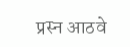प्रस्न आठवे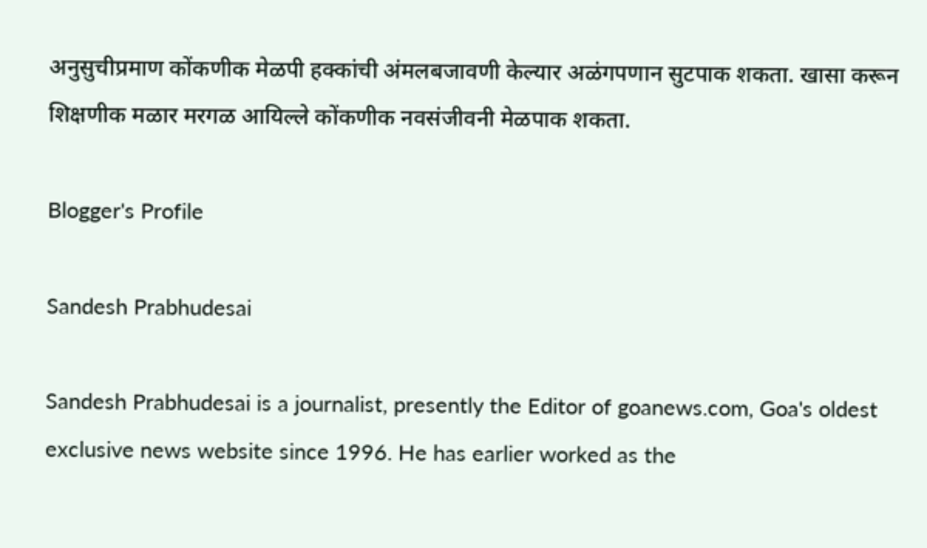अनुसुचीप्रमाण कोंकणीक मेळपी हक्कांची अंमलबजावणी केल्यार अळंगपणान सुटपाक शकता. खासा करून शिक्षणीक मळार मरगळ आयिल्ले कोंकणीक नवसंजीवनी मेळपाक शकता.

Blogger's Profile

Sandesh Prabhudesai

Sandesh Prabhudesai is a journalist, presently the Editor of goanews.com, Goa's oldest exclusive news website since 1996. He has earlier worked as the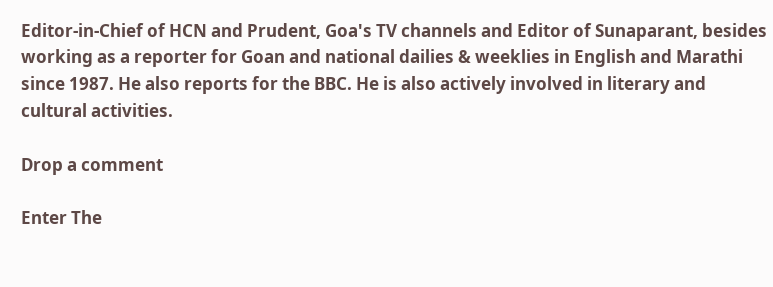Editor-in-Chief of HCN and Prudent, Goa's TV channels and Editor of Sunaparant, besides working as a reporter for Goan and national dailies & weeklies in English and Marathi since 1987. He also reports for the BBC. He is also actively involved in literary and cultural activities.

Drop a comment

Enter The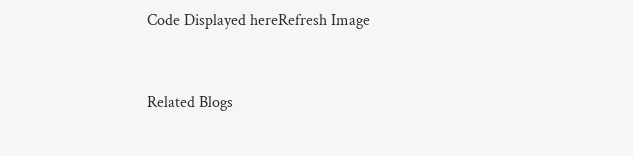Code Displayed hereRefresh Image


Related Blogs